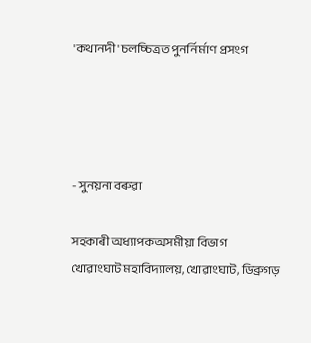'কথানদী' চলচ্চিত্ৰত পুনৰ্নিৰ্মাণ প্ৰসংগ




- সুনয়না বৰুৱা

সহকাৰী অধ্যাপকঅসমীয়া বিভাগ
খোৱাংঘাট মহাবিদ্যালয়, খোৱাংঘাট, ডিব্ৰুগড়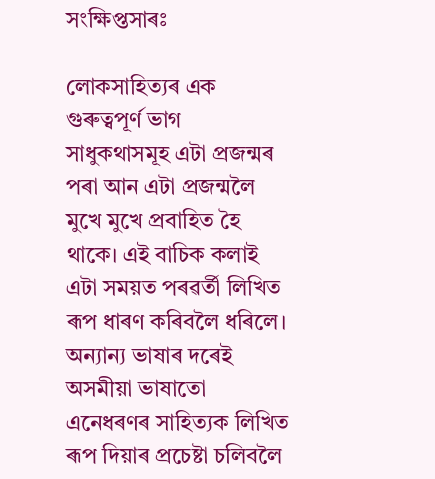সংক্ষিপ্তসাৰঃ

লোকসাহিত্যৰ এক গুৰুত্বপূৰ্ণ ভাগ সাধুকথাসমূহ এটা প্ৰজন্মৰ পৰা আন এটা প্ৰজন্মলৈ মুখে মুখে প্ৰবাহিত হৈ থাকে। এই বাচিক কলাই এটা সময়ত পৰৱৰ্তী লিখিত ৰূপ ধাৰণ কৰিবলৈ ধৰিলে। অন্যান্য ভাষাৰ দৰেই অসমীয়া ভাষাতো এনেধৰণৰ সাহিত্যক লিখিত ৰূপ দিয়াৰ প্ৰচেষ্টা চলিবলৈ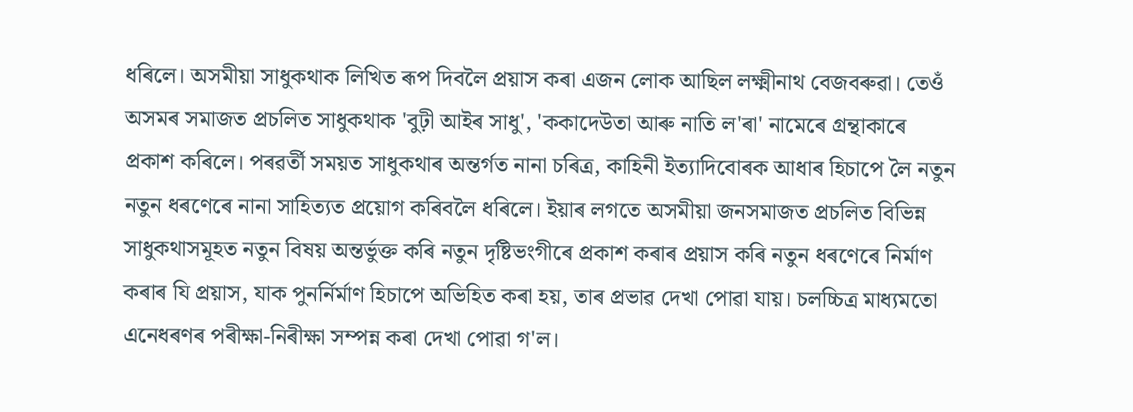ধৰিলে। অসমীয়া সাধুকথাক লিখিত ৰূপ দিবলৈ প্ৰয়াস কৰা এজন লোক আছিল লক্ষ্মীনাথ বেজবৰুৱা। তেওঁ অসমৰ সমাজত প্ৰচলিত সাধুকথাক 'বুঢ়ী আইৰ সাধু', 'ককাদেউতা আৰু নাতি ল'ৰা' নামেৰে গ্ৰন্থাকাৰে প্ৰকাশ কৰিলে। পৰৱৰ্তী সময়ত সাধুকথাৰ অন্তৰ্গত নানা চৰিত্ৰ, কাহিনী ইত্যাদিবোৰক আধাৰ হিচাপে লৈ নতুন নতুন ধৰণেৰে নানা সাহিত্যত প্ৰয়োগ কৰিবলৈ ধৰিলে। ইয়াৰ লগতে অসমীয়া জনসমাজত প্ৰচলিত বিভিন্ন সাধুকথাসমূহত নতুন বিষয় অন্তৰ্ভুক্ত কৰি নতুন দৃষ্টিভংগীৰে প্ৰকাশ কৰাৰ প্ৰয়াস কৰি নতুন ধৰণেৰে নিৰ্মাণ কৰাৰ যি প্ৰয়াস, যাক পুনৰ্নিৰ্মাণ হিচাপে অভিহিত কৰা হয়, তাৰ প্ৰভাৱ দেখা পোৱা যায়। চলচ্চিত্ৰ মাধ্যমতো এনেধৰণৰ পৰীক্ষা-নিৰীক্ষা সম্পন্ন কৰা দেখা পোৱা গ'ল।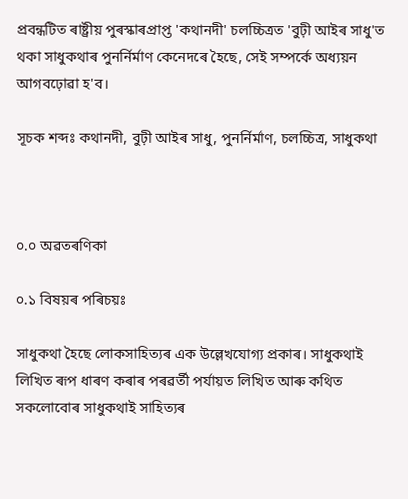প্ৰবন্ধটিত ৰাষ্ট্ৰীয় পুৰস্কাৰপ্ৰাপ্ত 'কথানদী' চলচ্চিত্ৰত 'বুঢ়ী আইৰ সাধু'ত থকা সাধুকথাৰ পুনৰ্নিৰ্মাণ কেনেদৰে হৈছে, সেই সম্পৰ্কে অধ্যয়ন আগবঢ়োৱা হ'ব।

সূচক শব্দঃ কথানদী, বুঢ়ী আইৰ সাধু, পুনৰ্নিৰ্মাণ, চলচ্চিত্ৰ, সাধুকথা



০.০ অৱতৰণিকা

০.১ বিষয়ৰ পৰিচয়ঃ

সাধুকথা হৈছে লোকসাহিত্যৰ এক উল্লেখযোগ্য প্ৰকাৰ। সাধুকথাই লিখিত ৰূপ ধাৰণ কৰাৰ পৰৱৰ্তী পৰ্যায়ত লিখিত আৰু কথিত সকলোবোৰ সাধুকথাই সাহিত্যৰ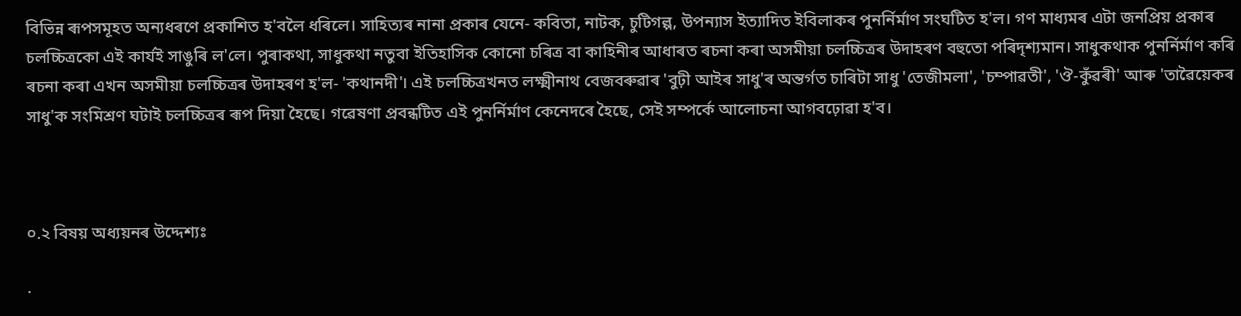বিভিন্ন ৰূপসমূহত অন্যধৰণে প্ৰকাশিত হ'বলৈ ধৰিলে। সাহিত্যৰ নানা প্ৰকাৰ যেনে- কবিতা, নাটক, চুটিগল্প, উপন্যাস ইত্যাদিত ইবিলাকৰ পুনৰ্নিৰ্মাণ সংঘটিত হ'ল। গণ মাধ্যমৰ এটা জনপ্ৰিয় প্ৰকাৰ চলচ্চিত্ৰকো এই কাৰ্যই সাঙুৰি ল'লে। পুৰাকথা, সাধুকথা নতুবা ইতিহাসিক কোনো চৰিত্ৰ বা কাহিনীৰ আধাৰত ৰচনা কৰা অসমীয়া চলচ্চিত্ৰৰ উদাহৰণ বহুতো পৰিদৃশ্যমান। সাধুকথাক পুনৰ্নিৰ্মাণ কৰি ৰচনা কৰা এখন অসমীয়া চলচ্চিত্ৰৰ উদাহৰণ হ'ল- 'কথানদী'। এই চলচ্চিত্ৰখনত লক্ষ্মীনাথ বেজবৰুৱাৰ 'বুঢ়ী আইৰ সাধু'ৰ অন্তৰ্গত চাৰিটা সাধু 'তেজীমলা', 'চম্পাৱতী', 'ঔ-কুঁৱৰী' আৰু 'তাৱৈয়েকৰ সাধু'ক সংমিশ্ৰণ ঘটাই চলচ্চিত্ৰৰ ৰূপ দিয়া হৈছে। গৱেষণা প্ৰবন্ধটিত এই পুনৰ্নিৰ্মাণ কেনেদৰে হৈছে, সেই সম্পৰ্কে আলোচনা আগবঢ়োৱা হ'ব।



০.২ বিষয় অধ্যয়নৰ উদ্দেশ্যঃ

·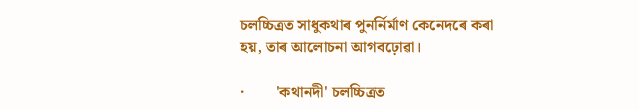চলচ্চিত্ৰত সাধুকথাৰ পুনৰ্নিৰ্মাণ কেনেদৰে কৰা হয়, তাৰ আলোচনা আগবঢ়োৱা।

·        'কথানদী' চলচ্চিত্ৰত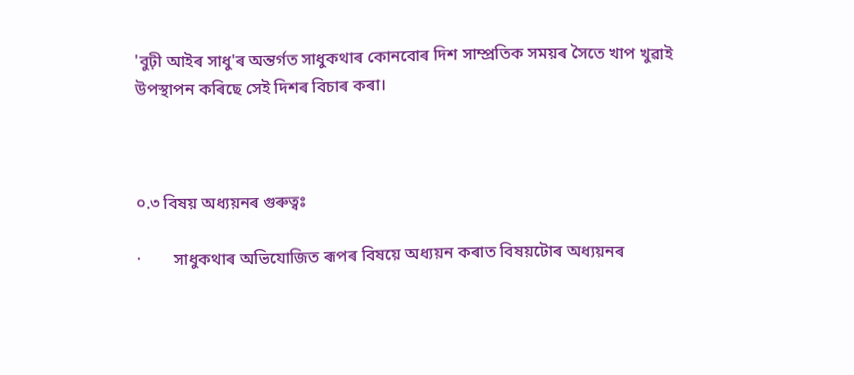'বুঢ়ী আইৰ সাধু'ৰ অন্তৰ্গত সাধুকথাৰ কোনবোৰ দিশ সাম্প্ৰতিক সময়ৰ সৈতে খাপ খুৱাই উপস্থাপন কৰিছে সেই দিশৰ বিচাৰ কৰা।



০.৩ বিষয় অধ্যয়নৰ গুৰুত্বঃ

·        সাধুকথাৰ অভিযোজিত ৰূপৰ বিষয়ে অধ্যয়ন কৰাত বিষয়টোৰ অধ্যয়নৰ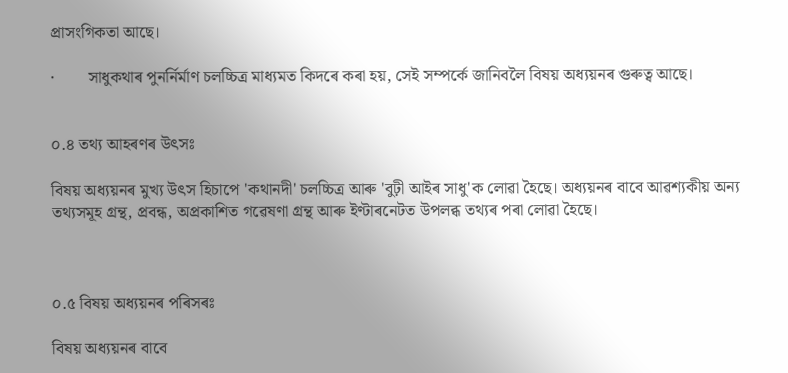প্ৰাসংগিকতা আছে।

·        সাধুকথাৰ পুনৰ্নিৰ্মাণ চলচ্চিত্ৰ মাধ্যমত কিদৰে কৰা হয়, সেই সম্পৰ্কে জানিবলৈ বিষয় অধ্যয়নৰ গুৰুত্ব আছে।


০.৪ তথ্য আহৰণৰ উৎসঃ

বিষয় অধ্যয়নৰ মুখ্য উৎস হিচাপে 'কথানদী' চলচ্চিত্ৰ আৰু 'বুঢ়ী আইৰ সাধু'ক লোৱা হৈছে। অধ্যয়নৰ বাবে আৱশ্যকীয় অন্য তথ্যসমূহ গ্ৰন্থ, প্ৰবন্ধ, অপ্ৰকাশিত গৱেষণা গ্ৰন্থ আৰু ইণ্টাৰনেটত উপলব্ধ তথ্যৰ পৰা লোৱা হৈছে।



০.৫ বিষয় অধ্যয়নৰ পৰিসৰঃ

বিষয় অধ্যয়নৰ বাবে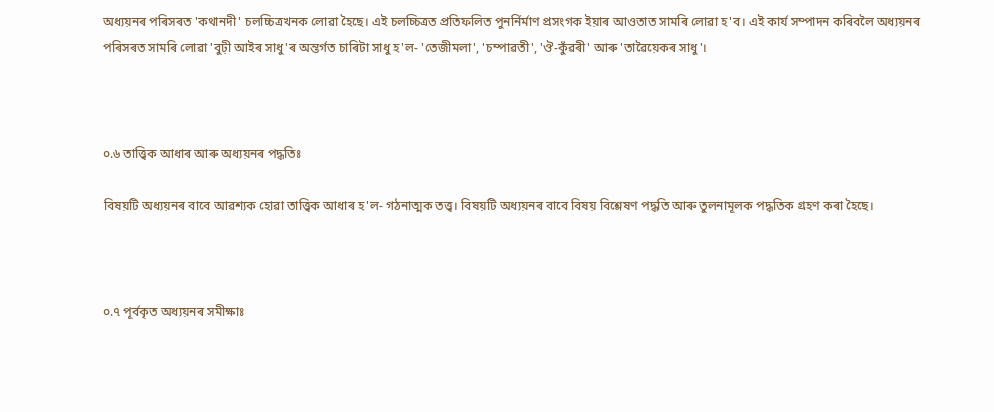অধ্যয়নৰ পৰিসৰত 'কথানদী' চলচ্চিত্ৰখনক লোৱা হৈছে। এই চলচ্চিত্ৰত প্ৰতিফলিত পুনৰ্নিৰ্মাণ প্ৰসংগক ইয়াৰ আওতাত সামৰি লোৱা হ'ব। এই কাৰ্য সম্পাদন কৰিবলৈ অধ্যয়নৰ পৰিসৰত সামৰি লোৱা 'বুঢ়ী আইৰ সাধু'ৰ অন্তৰ্গত চাৰিটা সাধু হ'ল- 'তেজীমলা', 'চম্পাৱতী', 'ঔ-কুঁৱৰী' আৰু 'তাৱৈয়েকৰ সাধু'।



০.৬ তাত্ত্বিক আধাৰ আৰু অধ্যয়নৰ পদ্ধতিঃ

বিষয়টি অধ্যয়নৰ বাবে আৱশ্যক হোৱা তাত্ত্বিক আধাৰ হ'ল- গঠনাত্মক তত্ত্ব। বিষয়টি অধ্যয়নৰ বাবে বিষয় বিশ্লেষণ পদ্ধতি আৰু তুলনামূলক পদ্ধতিক গ্ৰহণ কৰা হৈছে।



০.৭ পূৰ্বকৃত অধ্যয়নৰ সমীক্ষাঃ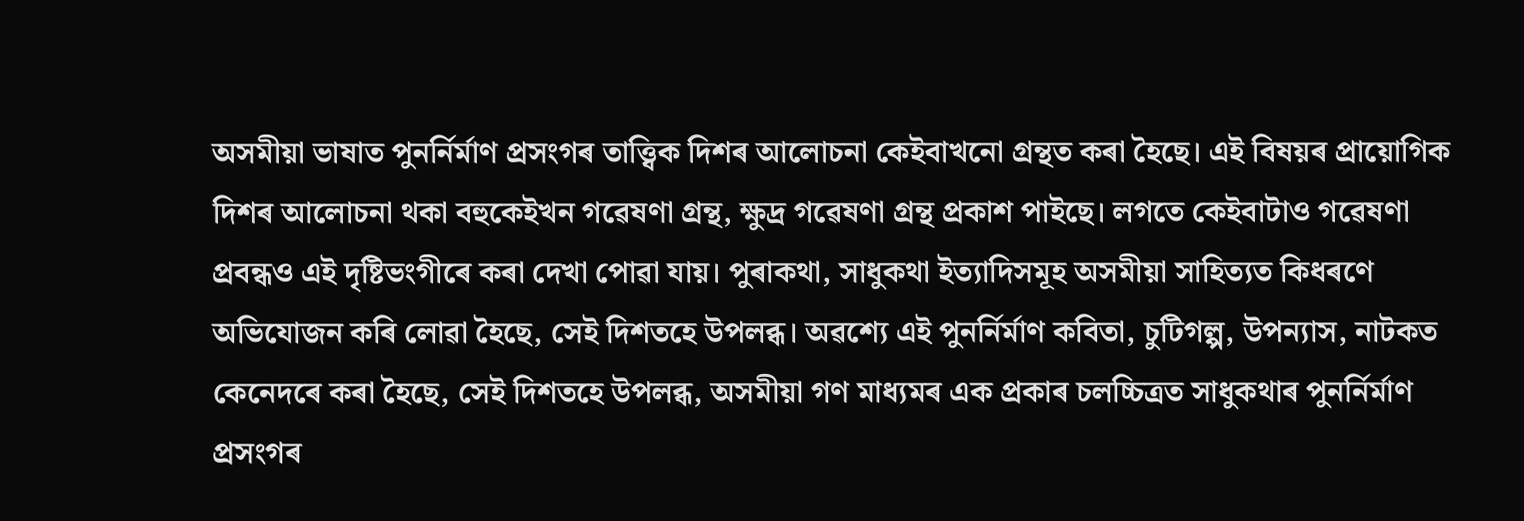অসমীয়া ভাষাত পুনৰ্নিৰ্মাণ প্ৰসংগৰ তাত্ত্বিক দিশৰ আলোচনা কেইবাখনো গ্ৰন্থত কৰা হৈছে। এই বিষয়ৰ প্ৰায়োগিক দিশৰ আলোচনা থকা বহুকেইখন গৱেষণা গ্ৰন্থ, ক্ষুদ্ৰ গৱেষণা গ্ৰন্থ প্ৰকাশ পাইছে। লগতে কেইবাটাও গৱেষণা প্ৰবন্ধও এই দৃষ্টিভংগীৰে কৰা দেখা পোৱা যায়। পুৰাকথা, সাধুকথা ইত্যাদিসমূহ অসমীয়া সাহিত্যত কিধৰণে অভিযোজন কৰি লোৱা হৈছে, সেই দিশতহে উপলব্ধ। অৱশ্যে এই পুনৰ্নিৰ্মাণ কবিতা, চুটিগল্প, উপন্যাস, নাটকত কেনেদৰে কৰা হৈছে, সেই দিশতহে উপলব্ধ, অসমীয়া গণ মাধ্যমৰ এক প্ৰকাৰ চলচ্চিত্ৰত সাধুকথাৰ পুনৰ্নিৰ্মাণ প্ৰসংগৰ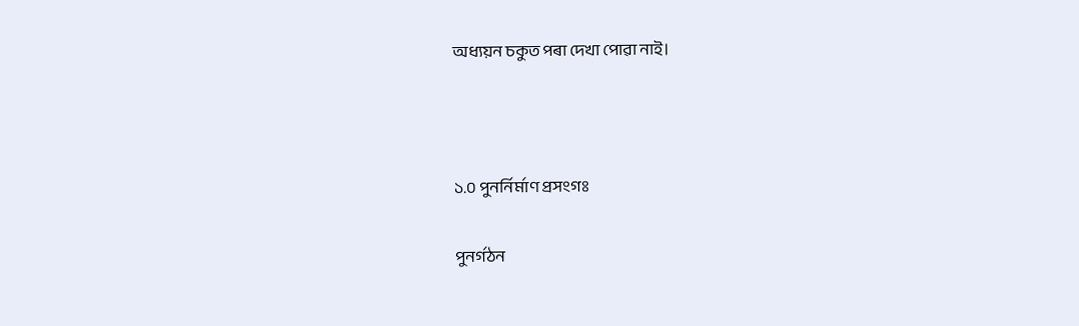অধ্যয়ন চকুত পৰা দেখা পোৱা নাই।



১.০ পুনৰ্নিৰ্মাণ প্ৰসংগঃ

পুনৰ্গঠন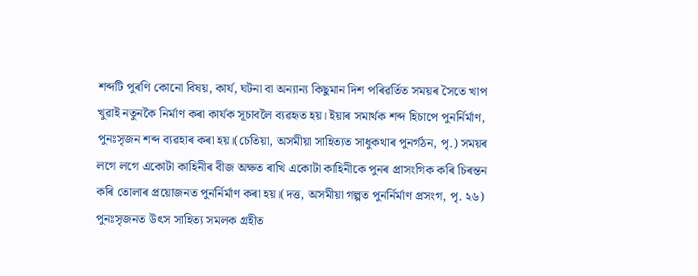শব্দটি পুৰণি কোনো বিষয়, কাৰ্য, ঘটনা বা অন্যান্য কিছুমান দিশ পৰিৱৰ্তিত সময়ৰ সৈতে খাপ খুৱাই নতুনকৈ নিৰ্মাণ কৰা কাৰ্যক সূচাবলৈ ব্যৱহৃত হয়। ইয়াৰ সমাৰ্থক শব্দ হিচাপে পুনৰ্নিৰ্মাণ, পুনঃসৃজন শব্দ ব্যৱহাৰ কৰা হয়।(চেতিয়া, অসমীয়া সাহিত্যত সাধুকথাৰ পুনৰ্গঠন, পৃ.) সময়ৰ লগে লগে একোটা কাহিনীৰ বীজ অক্ষত ৰাখি একোটা কাহিনীকে পুনৰ প্ৰাসংগিক কৰি চিৰন্তন কৰি তোলাৰ প্ৰয়োজনত পুনৰ্নিৰ্মাণ কৰা হয়।(দত্ত, অসমীয়া গল্পত পুনৰ্নিৰ্মাণ প্ৰসংগ, পৃ. ২৬) পুনঃসৃজনত উৎস সাহিত্য সমলক গ্ৰহীত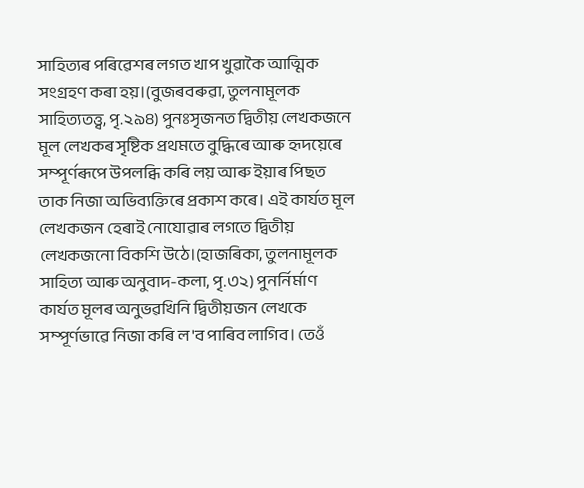সাহিত্যৰ পৰিৱেশৰ লগত খাপ খুৱাকৈ আত্মিক সংগ্ৰহণ কৰা হয়।(বুজৰবৰুৱা, তুলনামূলক সাহিত্যতত্ত্ব, পৃ.২৯৪) পুনঃসৃজনত দ্বিতীয় লেখকজনে মূল লেখকৰ সৃষ্টিক প্ৰথমতে বুদ্ধিৰে আৰু হৃদয়েৰে সম্পূৰ্ণৰূপে উপলব্ধি কৰি লয় আৰু ইয়াৰ পিছত তাক নিজা অভিব্যক্তিৰে প্ৰকাশ কৰে। এই কাৰ্যত মূল লেখকজন হেৰাই নোযোৱাৰ লগতে দ্বিতীয় লেখকজনো বিকশি উঠে।(হাজৰিকা, তুলনামূলক সাহিত্য আৰু অনুবাদ-কলা, পৃ.৩২) পুনৰ্নিৰ্মাণ কাৰ্যত মূলৰ অনুভৱখিনি দ্বিতীয়জন লেখকে সম্পূৰ্ণভাৱে নিজা কৰি ল'ব পাৰিব লাগিব। তেওঁ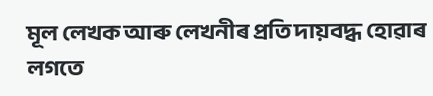মূল লেখক আৰু লেখনীৰ প্ৰতি দায়বদ্ধ হোৱাৰ লগতে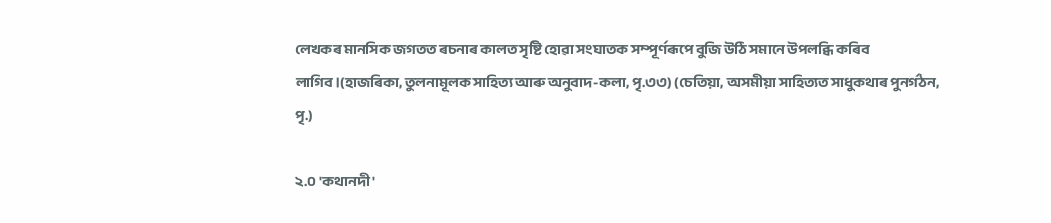লেখকৰ মানসিক জগতত ৰচনাৰ কালত সৃষ্টি হোৱা সংঘাতক সম্পূৰ্ণৰূপে বুজি উঠি সমানে উপলব্ধি কৰিব লাগিব।(হাজৰিকা, তুলনামূলক সাহিত্য আৰু অনুবাদ-কলা, পৃ.৩৩) (চেতিয়া, অসমীয়া সাহিত্যত সাধুকথাৰ পুনৰ্গঠন, পৃ.)

২.০ 'কথানদী'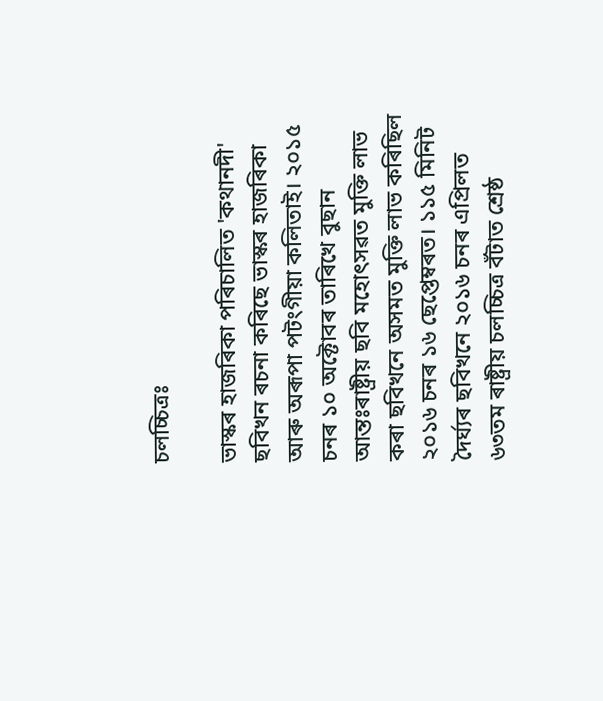চলচ্চিত্ৰঃ

ভাস্কৰ হাজৰিকা পৰিচালিত 'কথানদী' ছবিখন ৰচনা কৰিছে ভাস্কৰ হাজৰিকা আৰু অৰূপা পটংগীয়া কলিতাই। ২০১৫ চনৰ ১০ অক্টোবৰ তাৰিখে বুছান আন্তঃৰাষ্ট্ৰীয় ছবি মহোৎসৱত মুক্তি লাভ কৰা ছবিখনে অসমত মুক্তি লাভ কৰিছিল ২০১৬ চনৰ ১৬ ছেপ্তেম্বৰত। ১১৫ মিনিট দৈৰ্ঘ্যৰ ছবিখনে ২০১৬ চনৰ এপ্ৰিলত ৬৩তম ৰাষ্ট্ৰীয় চলচ্চিত্ৰ বঁটাত শ্ৰেষ্ঠ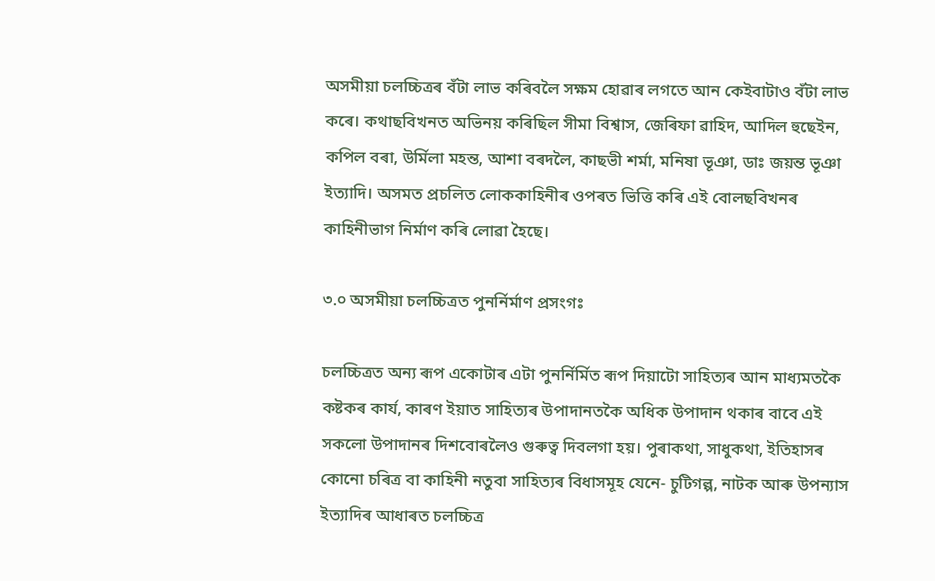অসমীয়া চলচ্চিত্ৰৰ বঁটা লাভ কৰিবলৈ সক্ষম হোৱাৰ লগতে আন কেইবাটাও বঁটা লাভ কৰে। কথাছবিখনত অভিনয় কৰিছিল সীমা বিশ্বাস, জেৰিফা ৱাহিদ, আদিল হুছেইন, কপিল বৰা, উৰ্মিলা মহন্ত, আশা বৰদলৈ, কাছভী শৰ্মা, মনিষা ভূঞা, ডাঃ জয়ন্ত ভূঞা ইত্যাদি। অসমত প্ৰচলিত লোককাহিনীৰ ওপৰত ভিত্তি কৰি এই বোলছবিখনৰ কাহিনীভাগ নিৰ্মাণ কৰি লোৱা হৈছে।

৩.০ অসমীয়া চলচ্চিত্ৰত পুনৰ্নিৰ্মাণ প্ৰসংগঃ

চলচ্চিত্ৰত অন্য ৰূপ একোটাৰ এটা পুনৰ্নিৰ্মিত ৰূপ দিয়াটো সাহিত্যৰ আন মাধ্যমতকৈ কষ্টকৰ কাৰ্য, কাৰণ ইয়াত সাহিত্যৰ উপাদানতকৈ অধিক উপাদান থকাৰ বাবে এই সকলো উপাদানৰ দিশবোৰলৈও গুৰুত্ব দিবলগা হয়। পুৰাকথা, সাধুকথা, ইতিহাসৰ কোনো চৰিত্ৰ বা কাহিনী নতুবা সাহিত্যৰ বিধাসমূহ যেনে- চুটিগল্প, নাটক আৰু উপন্যাস ইত্যাদিৰ আধাৰত চলচ্চিত্ৰ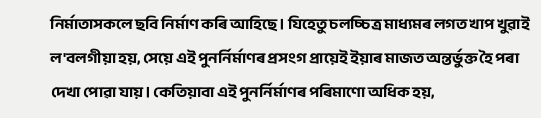নিৰ্মাতাসকলে ছবি নিৰ্মাণ কৰি আহিছে। যিহেতু চলচ্চিত্ৰ মাধ্যমৰ লগত খাপ খুৱাই ল'বলগীয়া হয়, সেয়ে এই পুনৰ্নিৰ্মাণৰ প্ৰসংগ প্ৰায়েই ইয়াৰ মাজত অন্তৰ্ভুক্ত হৈ পৰা দেখা পোৱা যায়। কেতিয়াবা এই পুনৰ্নিৰ্মাণৰ পৰিমাণো অধিক হয়,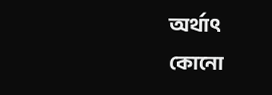অৰ্থাৎ কোনো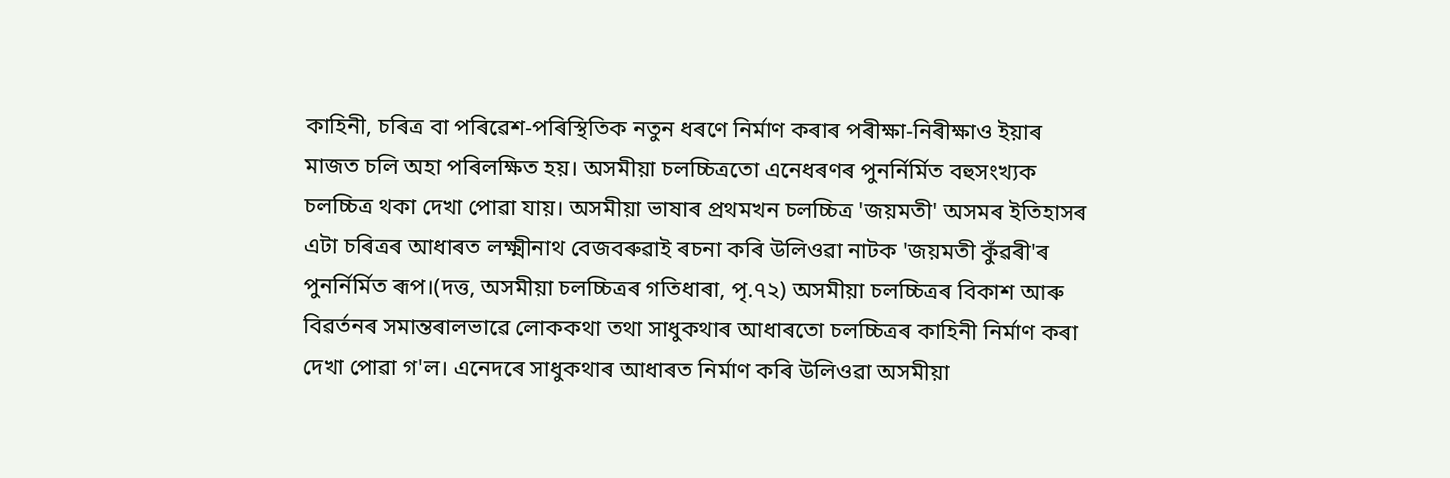কাহিনী, চৰিত্ৰ বা পৰিৱেশ-পৰিস্থিতিক নতুন ধৰণে নিৰ্মাণ কৰাৰ পৰীক্ষা-নিৰীক্ষাও ইয়াৰ মাজত চলি অহা পৰিলক্ষিত হয়। অসমীয়া চলচ্চিত্ৰতো এনেধৰণৰ পুনৰ্নিৰ্মিত বহুসংখ্যক চলচ্চিত্ৰ থকা দেখা পোৱা যায়। অসমীয়া ভাষাৰ প্ৰথমখন চলচ্চিত্ৰ 'জয়মতী' অসমৰ ইতিহাসৰ এটা চৰিত্ৰৰ আধাৰত লক্ষ্মীনাথ বেজবৰুৱাই ৰচনা কৰি উলিওৱা নাটক 'জয়মতী কুঁৱৰী'ৰ পুনৰ্নিৰ্মিত ৰূপ।(দত্ত, অসমীয়া চলচ্চিত্ৰৰ গতিধাৰা, পৃ.৭২) অসমীয়া চলচ্চিত্ৰৰ বিকাশ আৰু বিৱৰ্তনৰ সমান্তৰালভাৱে লোককথা তথা সাধুকথাৰ আধাৰতো চলচ্চিত্ৰৰ কাহিনী নিৰ্মাণ কৰা দেখা পোৱা গ'ল। এনেদৰে সাধুকথাৰ আধাৰত নিৰ্মাণ কৰি উলিওৱা অসমীয়া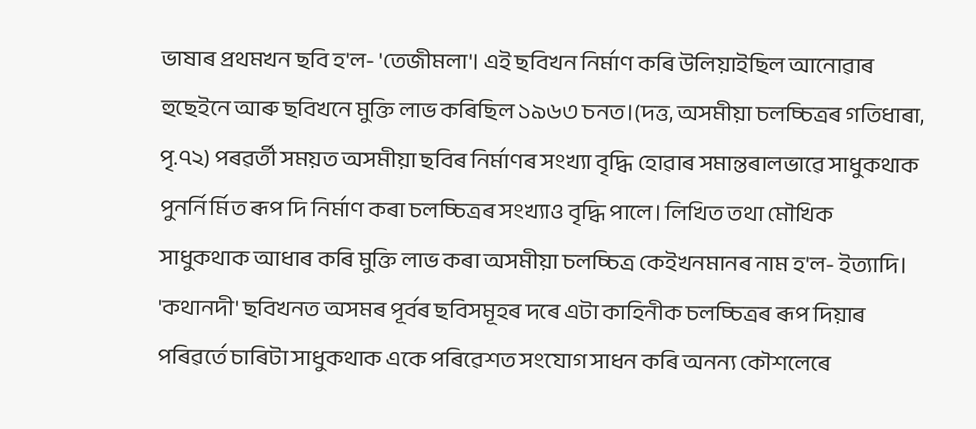ভাষাৰ প্ৰথমখন ছবি হ'ল- 'তেজীমলা'। এই ছবিখন নিৰ্মাণ কৰি উলিয়াইছিল আনোৱাৰ হুছেইনে আৰু ছবিখনে মুক্তি লাভ কৰিছিল ১৯৬৩ চনত।(দত্ত, অসমীয়া চলচ্চিত্ৰৰ গতিধাৰা, পৃ.৭২) পৰৱৰ্তী সময়ত অসমীয়া ছবিৰ নিৰ্মাণৰ সংখ্যা বৃদ্ধি হোৱাৰ সমান্তৰালভাৱে সাধুকথাক পুনৰ্নিৰ্মিত ৰূপ দি নিৰ্মাণ কৰা চলচ্চিত্ৰৰ সংখ্যাও বৃদ্ধি পালে। লিখিত তথা মৌখিক সাধুকথাক আধাৰ কৰি মুক্তি লাভ কৰা অসমীয়া চলচ্চিত্ৰ কেইখনমানৰ নাম হ'ল- ইত্যাদি। 'কথানদী' ছবিখনত অসমৰ পূৰ্বৰ ছবিসমূহৰ দৰে এটা কাহিনীক চলচ্চিত্ৰৰ ৰূপ দিয়াৰ পৰিৱৰ্তে চাৰিটা সাধুকথাক একে পৰিৱেশত সংযোগ সাধন কৰি অনন্য কৌশলেৰে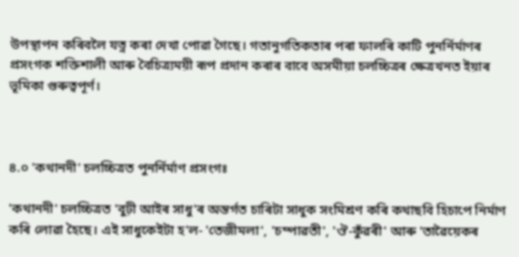উপস্থাপন কৰিবলৈ যত্ন কৰা দেখা পোৱা গৈছে। গতানুগতিকতাৰ পৰা ফালৰি কাটি পুনৰ্নিৰ্মাণৰ প্ৰসংগক শক্তিশালী আৰু বৈচিত্ৰ্যময়ী ৰূপ প্ৰদান কৰাৰ বাবে অসমীয়া চলচ্চিত্ৰৰ ক্ষেত্ৰখনত ইয়াৰ ভূমিকা গুৰুত্বপূৰ্ণ।



৪.০ 'কথানদী' চলচ্চিত্ৰত পুনৰ্নিৰ্মাণ প্ৰসংগঃ

'কথানদী' চলচ্চিত্ৰত 'বুঢ়ী আইৰ সাধু'ৰ অন্তৰ্গত চাৰিটা সাধুক সংমিশ্ৰণ কৰি কথাছবি হিচাপে নিৰ্মাণ কৰি লোৱা হৈছে। এই সাধুকেইটা হ'ল- 'তেজীমলা', 'চম্পাৱতী', 'ঔ-কুঁৱৰী' আৰু 'তাৱৈয়েকৰ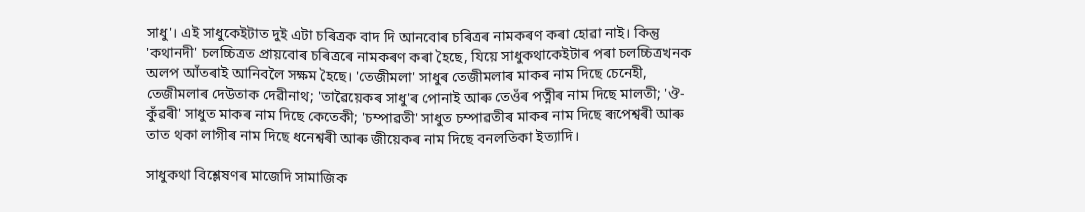সাধু'। এই সাধুকেইটাত দুই এটা চৰিত্ৰক বাদ দি আনবোৰ চৰিত্ৰৰ নামকৰণ কৰা হোৱা নাই। কিন্তু 'কথানদী' চলচ্চিত্ৰত প্ৰায়বোৰ চৰিত্ৰৰে নামকৰণ কৰা হৈছে, যিয়ে সাধুকথাকেইটাৰ পৰা চলচ্চিত্ৰখনক অলপ আঁতৰাই আনিবলৈ সক্ষম হৈছে। 'তেজীমলা' সাধুৰ তেজীমলাৰ মাকৰ নাম দিছে চেনেহী, তেজীমলাৰ দেউতাক দেৱীনাথ; 'তাৱৈয়েকৰ সাধু'ৰ পোনাই আৰু তেওঁৰ পত্নীৰ নাম দিছে মালতী; 'ঔ-কুঁৱৰী' সাধুত মাকৰ নাম দিছে কেতেকী; 'চম্পাৱতী' সাধুত চম্পাৱতীৰ মাকৰ নাম দিছে ৰূপেশ্বৰী আৰু তাত থকা লাগীৰ নাম দিছে ধনেশ্বৰী আৰু জীয়েকৰ নাম দিছে বনলতিকা ইত্যাদি।

সাধুকথা বিশ্লেষণৰ মাজেদি সামাজিক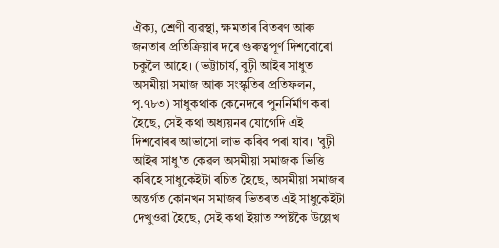ঐক্য, শ্ৰেণী ব্যৱস্থা, ক্ষমতাৰ বিতৰণ আৰু জনতাৰ প্ৰতিক্ৰিয়াৰ দৰে গুৰুত্বপূৰ্ণ দিশবোৰো চকুলৈ আহে। (ভট্টাচাৰ্য, বুঢ়ী আইৰ সাধুত অসমীয়া সমাজ আৰু সংস্কৃতিৰ প্ৰতিফলন, পৃ.৭৮৩) সাধুকথাক কেনেদৰে পুনৰ্নিৰ্মাণ কৰা হৈছে, সেই কথা অধ্যয়নৰ যোগেদি এই দিশবোৰৰ আভাসো লাভ কৰিব পৰা যাব। 'বুঢ়ী আইৰ সাধু'ত কেৱল অসমীয়া সমাজক ভিত্তি কৰিহে সাধুকেইটা ৰচিত হৈছে, অসমীয়া সমাজৰ অন্তৰ্গত কোনখন সমাজৰ ভিতৰত এই সাধুকেইটা দেখুওৱা হৈছে, সেই কথা ইয়াত স্পষ্টকৈ উল্লেখ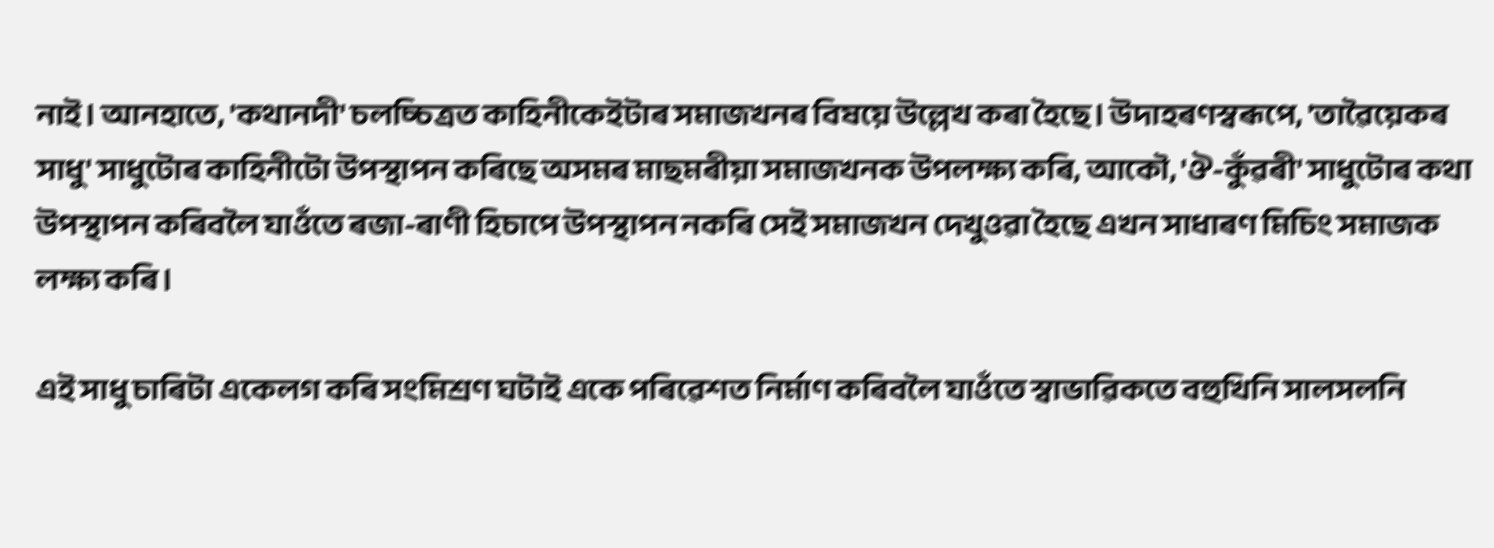নাই। আনহাতে, 'কথানদী' চলচ্চিত্ৰত কাহিনীকেইটাৰ সমাজখনৰ বিষয়ে উল্লেখ কৰা হৈছে। উদাহৰণস্বৰূপে, 'তাৱৈয়েকৰ সাধু' সাধুটোৰ কাহিনীটো উপস্থাপন কৰিছে অসমৰ মাছমৰীয়া সমাজখনক উপলক্ষ্য কৰি, আকৌ, 'ঔ-কুঁৱৰী' সাধুটোৰ কথা উপস্থাপন কৰিবলৈ যাওঁতে ৰজা-ৰাণী হিচাপে উপস্থাপন নকৰি সেই সমাজখন দেখুওৱা হৈছে এখন সাধাৰণ মিচিং সমাজক লক্ষ্য কৰি।

এই সাধু চাৰিটা একেলগ কৰি সংমিশ্ৰণ ঘটাই একে পৰিৱেশত নিৰ্মাণ কৰিবলৈ যাওঁতে স্বাভাৱিকতে বহুখিনি সালসলনি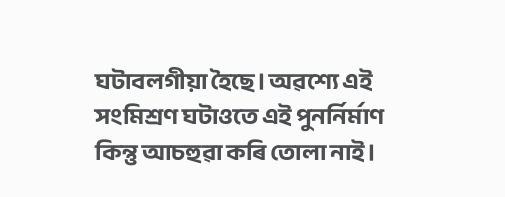ঘটাবলগীয়া হৈছে। অৱশ্যে এই সংমিশ্ৰণ ঘটাওতে এই পুনৰ্নিৰ্মাণ কিন্তু আচহুৱা কৰি তোলা নাই।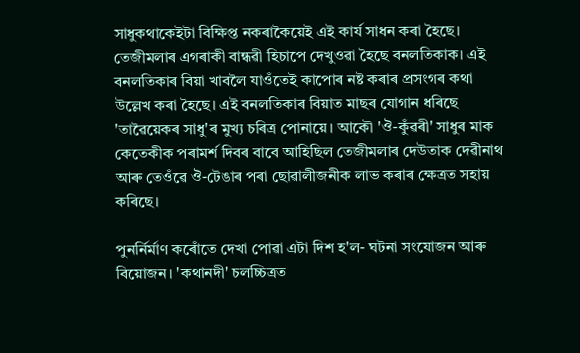সাধুকথাকেইটা বিক্ষিপ্ত নকৰাকৈয়েই এই কাৰ্য সাধন কৰা হৈছে। তেজীমলাৰ এগৰাকী বান্ধৱী হিচাপে দেখুওৱা হৈছে বনলতিকাক। এই বনলতিকাৰ বিয়া খাবলৈ যাওঁতেই কাপোৰ নষ্ট কৰাৰ প্ৰসংগৰ কথা উল্লেখ কৰা হৈছে। এই বনলতিকাৰ বিয়াত মাছৰ যোগান ধৰিছে 'তাৱৈয়েকৰ সাধু'ৰ মুখ্য চৰিত্ৰ পোনায়ে। আকৌ 'ঔ-কুঁৱৰী' সাধুৰ মাক কেতেকীক পৰামৰ্শ দিবৰ বাবে আহিছিল তেজীমলাৰ দেউতাক দেৱীনাথ আৰু তেওঁৱে ঔ-টেঙাৰ পৰা ছোৱালীজনীক লাভ কৰাৰ ক্ষেত্ৰত সহায় কৰিছে।

পুনৰ্নিৰ্মাণ কৰোঁতে দেখা পোৱা এটা দিশ হ'ল- ঘটনা সংযোজন আৰু বিয়োজন। 'কথানদী' চলচ্চিত্ৰত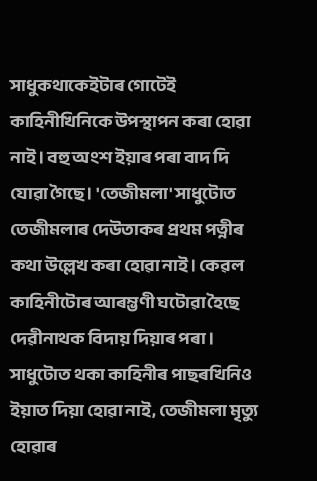সাধুকথাকেইটাৰ গোটেই কাহিনীখিনিকে উপস্থাপন কৰা হোৱা নাই। বহু অংশ ইয়াৰ পৰা বাদ দি যোৱা গৈছে। 'তেজীমলা' সাধুটোত তেজীমলাৰ দেউতাকৰ প্ৰথম পত্নীৰ কথা উল্লেখ কৰা হোৱা নাই। কেৱল কাহিনীটোৰ আৰম্ভণী ঘটোৱা হৈছে দেৱীনাথক বিদায় দিয়াৰ পৰা। সাধুটোত থকা কাহিনীৰ পাছৰখিনিও ইয়াত দিয়া হোৱা নাই, তেজীমলা মৃত্যু হোৱাৰ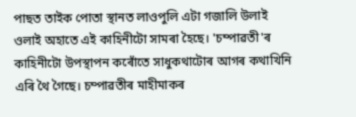পাছত তাইক পোতা স্থানত লাওপুলি এটা গজালি উলাই ওলাই অহাতে এই কাহিনীটো সামৰা হৈছে। 'চম্পাৱতী'ৰ কাহিনীটো উপস্থাপন কৰোঁতে সাধুকথাটোৰ আগৰ কথাখিনি এৰি থৈ গৈছে। চম্পাৱতীৰ মাহীমাকৰ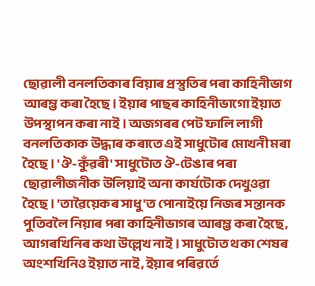ছোৱালী বনলতিকাৰ বিয়াৰ প্ৰস্তুতিৰ পৰা কাহিনীভাগ আৰম্ভ কৰা হৈছে। ইয়াৰ পাছৰ কাহিনীভাগো ইয়াত উপস্থাপন কৰা নাই। অজগৰৰ পেট ফালি লাগী বনলতিকাক উদ্ধাৰ কৰাতে এই সাধুটোৰ মোখনী মৰা হৈছে। 'ঔ-কুঁৱৰী' সাধুটোত ঔ-টেঙাৰ পৰা ছোৱালীজনীক উলিয়াই অনা কাৰ্যটোক দেখুওৱা হৈছে। 'তাৱৈয়েকৰ সাধু'ত পোনাইয়ে নিজৰ সন্তানক পুতিবলৈ নিয়াৰ পৰা কাহিনীভাগৰ আৰম্ভ কৰা হৈছে, আগৰখিনিৰ কথা উল্লেখ নাই। সাধুটোত থকা শেষৰ অংশখিনিও ইয়াত নাই, ইয়াৰ পৰিৱৰ্তে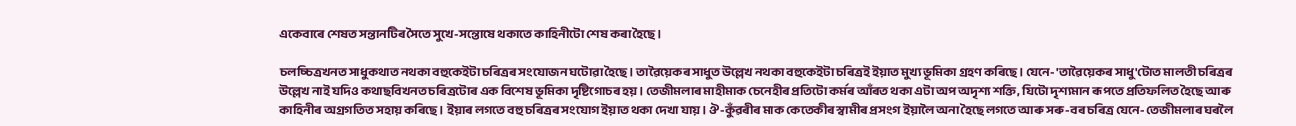একেবাৰে শেষত সন্তানটিৰ সৈতে সুখে-সন্তোষে থকাতে কাহিনীটো শেষ কৰা হৈছে।

চলচ্চিত্ৰখনত সাধুকথাত নথকা বহুকেইটা চৰিত্ৰৰ সংযোজন ঘটোৱা হৈছে। তাৱৈয়েকৰ সাধুত উল্লেখ নথকা বহুকেইটা চৰিত্ৰই ইয়াত মুখ্য ভূমিকা গ্ৰহণ কৰিছে। যেনে- 'তাৱৈয়েকৰ সাধু'টোত মালতী চৰিত্ৰৰ উল্লেখ নাই যদিও কথাছবিখনত চৰিত্ৰটোৰ এক বিশেষ ভূমিকা দৃষ্টিগোচৰ হয়। তেজীমলাৰ মাহীমাক চেনেহীৰ প্ৰতিটো কৰ্মৰ আঁৰত থকা এটা অপ অদৃশ্য শক্তি, যিটো দৃশ্যমান ৰূপতে প্ৰতিফলিত হৈছে আৰু কাহিনীৰ অগ্ৰগতিত সহায় কৰিছে। ইয়াৰ লগতে বহু চৰিত্ৰৰ সংযোগ ইয়াত থকা দেখা যায়। ঔ-কুঁৱৰীৰ মাক কেতেকীৰ স্বামীৰ প্ৰসংগ ইয়ালৈ অনা হৈছে লগতে আৰু সৰু-বৰ চৰিত্ৰ যেনে- তেজীমলাৰ ঘৰলৈ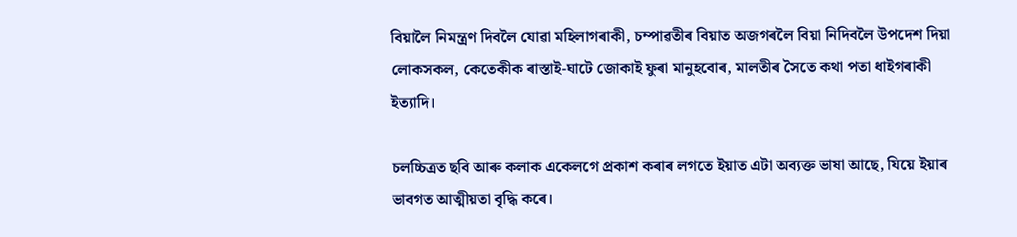বিয়ালৈ নিমন্ত্ৰণ দিবলৈ যোৱা মহিলাগৰাকী, চম্পাৱতীৰ বিয়াত অজগৰলৈ বিয়া নিদিবলৈ উপদেশ দিয়া লোকসকল, কেতেকীক ৰাস্তাই-ঘাটে জোকাই ফুৰা মানুহবোৰ, মালতীৰ সৈতে কথা পতা ধাইগৰাকী ইত্যাদি।

চলচ্চিত্ৰত ছবি আৰু কলাক একেলগে প্ৰকাশ কৰাৰ লগতে ইয়াত এটা অব্যক্ত ভাষা আছে, যিয়ে ইয়াৰ ভাবগত আত্মীয়তা বৃদ্ধি কৰে।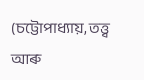(চট্টোপাধ্যায়, তত্ত্ব আৰু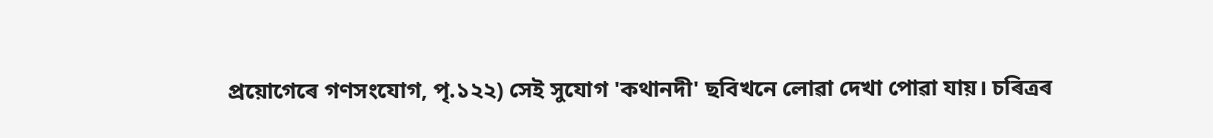প্ৰয়োগেৰে গণসংযোগ, পৃ.১২২) সেই সুযোগ 'কথানদী' ছবিখনে লোৱা দেখা পোৱা যায়। চৰিত্ৰৰ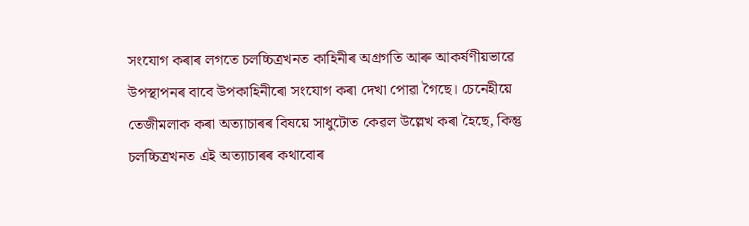সংযোগ কৰাৰ লগতে চলচ্চিত্ৰখনত কাহিনীৰ অগ্ৰগতি আৰু আকৰ্ষণীয়ভাৱে উপস্থাপনৰ বাবে উপকাহিনীৰো সংযোগ কৰা দেখা পোৱা গৈছে। চেনেহীয়ে তেজীমলাক কৰা অত্যাচাৰৰ বিষয়ে সাধুটোত কেৱল উল্লেখ কৰা হৈছে, কিন্তু চলচ্চিত্ৰখনত এই অত্যাচাৰৰ কথাবোৰ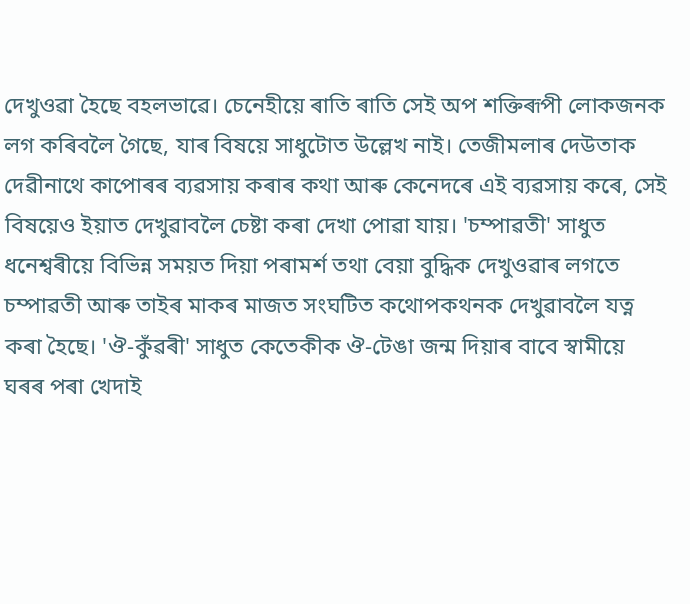দেখুওৱা হৈছে বহলভাৱে। চেনেহীয়ে ৰাতি ৰাতি সেই অপ শক্তিৰূপী লোকজনক লগ কৰিবলৈ গৈছে, যাৰ বিষয়ে সাধুটোত উল্লেখ নাই। তেজীমলাৰ দেউতাক দেৱীনাথে কাপোৰৰ ব্যৱসায় কৰাৰ কথা আৰু কেনেদৰে এই ব্যৱসায় কৰে, সেই বিষয়েও ইয়াত দেখুৱাবলৈ চেষ্টা কৰা দেখা পোৱা যায়। 'চম্পাৱতী' সাধুত ধনেশ্বৰীয়ে বিভিন্ন সময়ত দিয়া পৰামৰ্শ তথা বেয়া বুদ্ধিক দেখুওৱাৰ লগতে চম্পাৱতী আৰু তাইৰ মাকৰ মাজত সংঘটিত কথোপকথনক দেখুৱাবলৈ যত্ন কৰা হৈছে। 'ঔ-কুঁৱৰী' সাধুত কেতেকীক ঔ-টেঙা জন্ম দিয়াৰ বাবে স্বামীয়ে ঘৰৰ পৰা খেদাই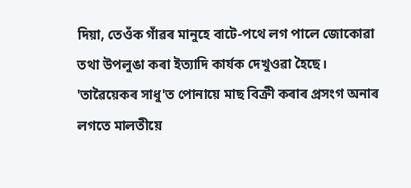দিয়া, তেওঁক গাঁৱৰ মানুহে বাটে-পথে লগ পালে জোকোৱা তথা উপলুঙা কৰা ইত্যাদি কাৰ্যক দেখুওৱা হৈছে। 'তাৱৈয়েকৰ সাধু'ত পোনায়ে মাছ বিক্ৰী কৰাৰ প্ৰসংগ অনাৰ লগতে মালতীয়ে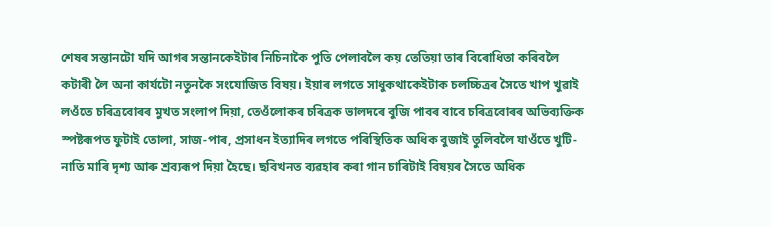শেষৰ সন্তানটো যদি আগৰ সন্তানকেইটাৰ নিচিনাকৈ পুতি পেলাবলৈ কয় তেতিয়া তাৰ বিৰোধিতা কৰিবলৈ কটাৰী লৈ অনা কাৰ্যটো নতুনকৈ সংযোজিত বিষয়। ইয়াৰ লগতে সাধুকথাকেইটাক চলচ্চিত্ৰৰ সৈতে খাপ খুৱাই লওঁতে চৰিত্ৰবোৰৰ মুখত সংলাপ দিয়া, তেওঁলোকৰ চৰিত্ৰক ভালদৰে বুজি পাবৰ বাবে চৰিত্ৰবোৰৰ অভিব্যক্তিক স্পষ্টৰূপত ফুটাই তোলা, সাজ-পাৰ, প্ৰসাধন ইত্যাদিৰ লগতে পৰিস্থিতিক অধিক বুজাই তুলিবলৈ যাওঁতে খুটি-নাতি মাৰি দৃশ্য আৰু শ্ৰব্যৰূপ দিয়া হৈছে। ছবিখনত ব্যৱহাৰ কৰা গান চাৰিটাই বিষয়ৰ সৈতে অধিক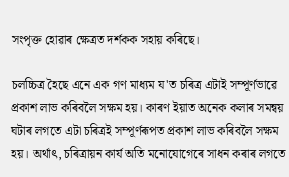সংপৃক্ত হোৱাৰ ক্ষেত্ৰত দৰ্শকক সহায় কৰিছে।

চলচ্চিত্ৰ হৈছে এনে এক গণ মাধ্যম য'ত চৰিত্ৰ এটাই সম্পূৰ্ণভাৱে প্ৰকাশ লাভ কৰিবলৈ সক্ষম হয়। কাৰণ ইয়াত অনেক কলাৰ সমন্বয় ঘটাৰ লগতে এটা চৰিত্ৰই সম্পূৰ্ণৰূপত প্ৰকাশ লাভ কৰিবলৈ সক্ষম হয়। অৰ্থাৎ, চৰিত্ৰায়ন কাৰ্য অতি মনোযোগেৰে সাধন কৰাৰ লগতে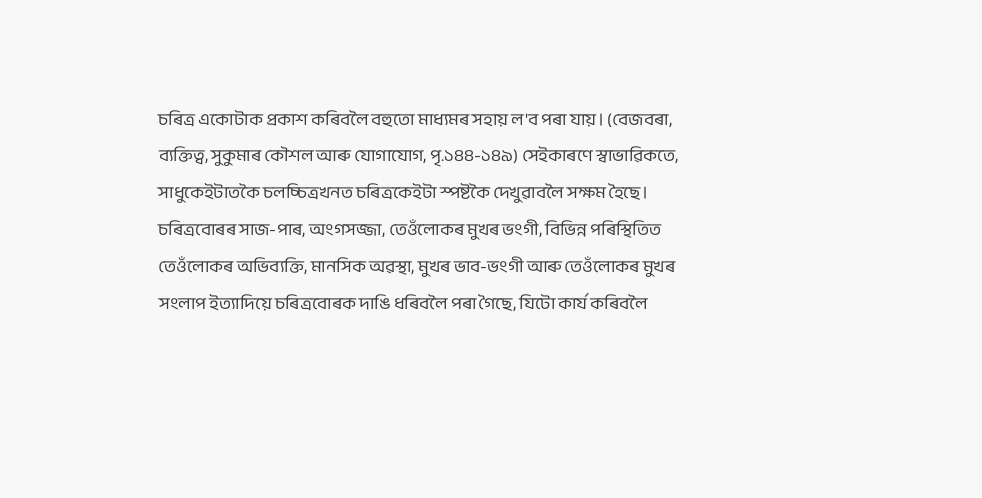চৰিত্ৰ একোটাক প্ৰকাশ কৰিবলৈ বহুতো মাধ্যমৰ সহায় ল'ব পৰা যায়। (বেজবৰা, ব্যক্তিত্ব, সুকুমাৰ কৌশল আৰু যোগাযোগ, পৃ.১৪৪-১৪৯) সেইকাৰণে স্বাভাৱিকতে, সাধুকেইটাতকৈ চলচ্চিত্ৰখনত চৰিত্ৰকেইটা স্পষ্টকৈ দেখুৱাবলৈ সক্ষম হৈছে। চৰিত্ৰবোৰৰ সাজ-পাৰ, অংগসজ্জা, তেওঁলোকৰ মুখৰ ভংগী, বিভিন্ন পৰিস্থিতিত তেওঁলোকৰ অভিব্যক্তি, মানসিক অৱস্থা, মুখৰ ভাব-ভংগী আৰু তেওঁলোকৰ মুখৰ সংলাপ ইত্যাদিয়ে চৰিত্ৰবোৰক দাঙি ধৰিবলৈ পৰা গৈছে, যিটো কাৰ্য কৰিবলৈ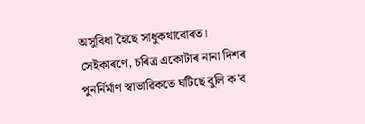অসুবিধা হৈছে সাধুকথাবোৰত। সেইকাৰণে, চৰিত্ৰ একোটাৰ নানা দিশৰ পুনৰ্নিৰ্মাণ স্বাভাৱিকতে ঘটিছে বুলি ক'ব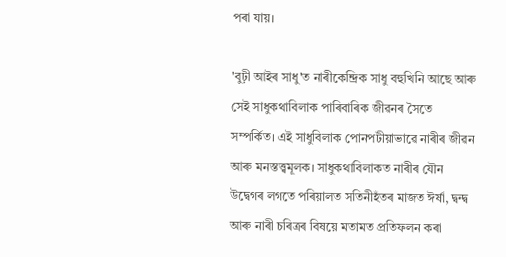পৰা যায়।

'বুঢ়ী আইৰ সাধু'ত নাৰীকেন্দ্ৰিক সাধু বহুখিনি আছে আৰু সেই সাধুকথাবিলাক পাৰিবাৰিক জীৱনৰ সৈতে সম্পৰ্কিত। এই সাধুবিলাক পোনপটীয়াভাৱে নাৰীৰ জীৱন আৰু মনস্তত্ত্বমূলক। সাধুকথাবিলাকত নাৰীৰ যৌন উদ্বেগৰ লগতে পৰিয়ালত সতিনীহঁতৰ মাজত ঈৰ্ষা, দ্বন্দ্ব আৰু নাৰী চৰিত্ৰৰ বিষয়ে মতামত প্ৰতিফলন কৰা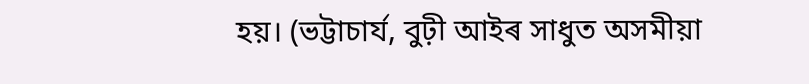হয়। (ভট্টাচাৰ্য, বুঢ়ী আইৰ সাধুত অসমীয়া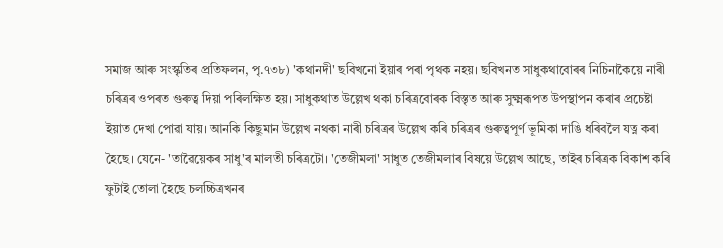সমাজ আৰু সংস্কৃতিৰ প্ৰতিফলন, পৃ.৭৩৮) 'কথানদী' ছবিখনো ইয়াৰ পৰা পৃথক নহয়। ছবিখনত সাধুকথাবোৰৰ নিচিনাকৈয়ে নাৰী চৰিত্ৰৰ ওপৰত গুৰুত্ব দিয়া পৰিলক্ষিত হয়। সাধুকথাত উল্লেখ থকা চৰিত্ৰবোৰক বিস্তৃত আৰু সুক্ষ্মৰূপত উপস্থাপন কৰাৰ প্ৰচেষ্টা ইয়াত দেখা পোৱা যায়। আনকি কিছুমান উল্লেখ নথকা নাৰী চৰিত্ৰৰ উল্লেখ কৰি চৰিত্ৰৰ গুৰুত্বপূৰ্ণ ভূমিকা দাঙি ধৰিবলৈ যত্ন কৰা হৈছে। যেনে- 'তাৱৈয়েকৰ সাধু'ৰ মালতী চৰিত্ৰটো। 'তেজীমলা' সাধুত তেজীমলাৰ বিষয়ে উল্লেখ আছে, তাইৰ চৰিত্ৰক বিকাশ কৰি ফুটাই তোলা হৈছে চলচ্চিত্ৰখনৰ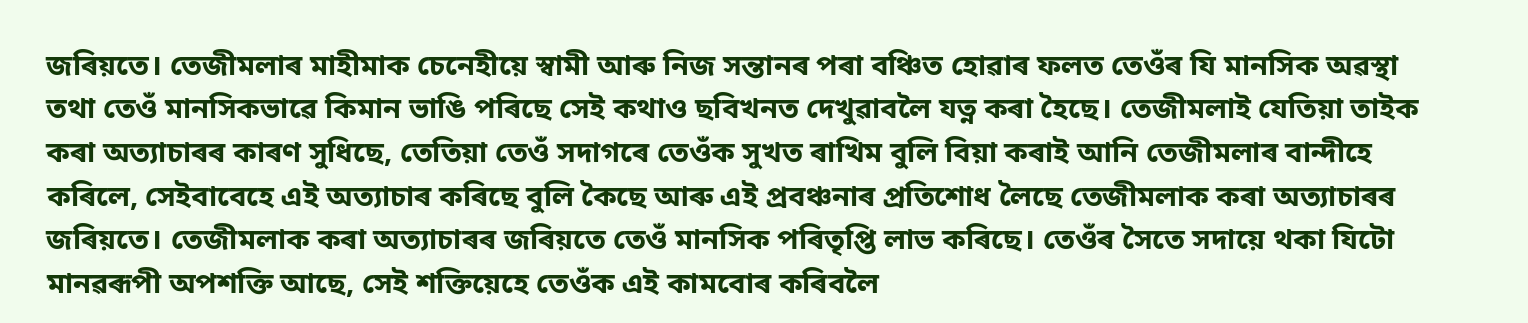জৰিয়তে। তেজীমলাৰ মাহীমাক চেনেহীয়ে স্বামী আৰু নিজ সন্তানৰ পৰা বঞ্চিত হোৱাৰ ফলত তেওঁৰ যি মানসিক অৱস্থা তথা তেওঁ মানসিকভাৱে কিমান ভাঙি পৰিছে সেই কথাও ছবিখনত দেখুৱাবলৈ যত্ন কৰা হৈছে। তেজীমলাই যেতিয়া তাইক কৰা অত্যাচাৰৰ কাৰণ সুধিছে, তেতিয়া তেওঁ সদাগৰে তেওঁক সুখত ৰাখিম বুলি বিয়া কৰাই আনি তেজীমলাৰ বান্দীহে কৰিলে, সেইবাবেহে এই অত্যাচাৰ কৰিছে বুলি কৈছে আৰু এই প্ৰবঞ্চনাৰ প্ৰতিশোধ লৈছে তেজীমলাক কৰা অত্যাচাৰৰ জৰিয়তে। তেজীমলাক কৰা অত্যাচাৰৰ জৰিয়তে তেওঁ মানসিক পৰিতৃপ্তি লাভ কৰিছে। তেওঁৰ সৈতে সদায়ে থকা যিটো মানৱৰূপী অপশক্তি আছে, সেই শক্তিয়েহে তেওঁক এই কামবোৰ কৰিবলৈ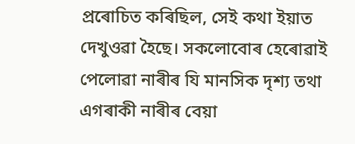প্ৰৰোচিত কৰিছিল, সেই কথা ইয়াত দেখুওৱা হৈছে। সকলোবোৰ হেৰোৱাই পেলোৱা নাৰীৰ যি মানসিক দৃশ্য তথা এগৰাকী নাৰীৰ বেয়া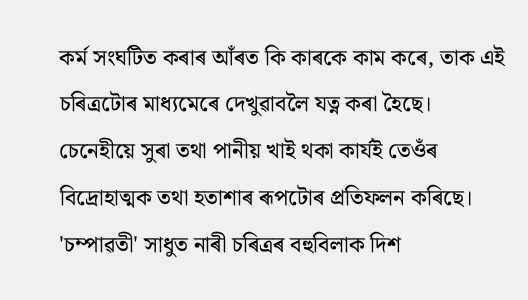কৰ্ম সংঘটিত কৰাৰ আঁৰত কি কাৰকে কাম কৰে, তাক এই চৰিত্ৰটোৰ মাধ্যমেৰে দেখুৱাবলৈ যত্ন কৰা হৈছে। চেনেহীয়ে সুৰা তথা পানীয় খাই থকা কাৰ্যই তেওঁৰ বিদ্ৰোহাত্মক তথা হতাশাৰ ৰূপটোৰ প্ৰতিফলন কৰিছে। 'চম্পাৱতী' সাধুত নাৰী চৰিত্ৰৰ বহুবিলাক দিশ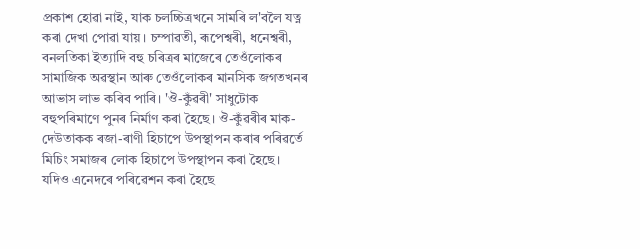প্ৰকাশ হোৱা নাই, যাক চলচ্চিত্ৰখনে সামৰি ল'বলৈ যত্ন কৰা দেখা পোৱা যায়। চম্পাৱতী, ৰূপেশ্বৰী, ধনেশ্বৰী, বনলতিকা ইত্যাদি বহু চৰিত্ৰৰ মাজেৰে তেওঁলোকৰ সামাজিক অৱস্থান আৰু তেওঁলোকৰ মানসিক জগতখনৰ আভাস লাভ কৰিব পাৰি। 'ঔ-কুঁৱৰী' সাধুটোক বহুপৰিমাণে পুনৰ নিৰ্মাণ কৰা হৈছে। ঔ-কুঁৱৰীৰ মাক-দেউতাকক ৰজা-ৰাণী হিচাপে উপস্থাপন কৰাৰ পৰিৱৰ্তে মিচিং সমাজৰ লোক হিচাপে উপস্থাপন কৰা হৈছে। যদিও এনেদৰে পৰিৱেশন কৰা হৈছে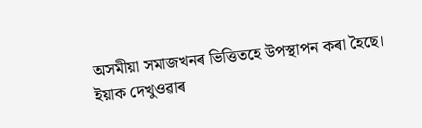অসমীয়া সমাজখনৰ ভিত্তিতহে উপস্থাপন কৰা হৈছে। ইয়াক দেখুওৱাৰ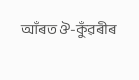আঁৰত ঔ-কুঁৱৰীৰ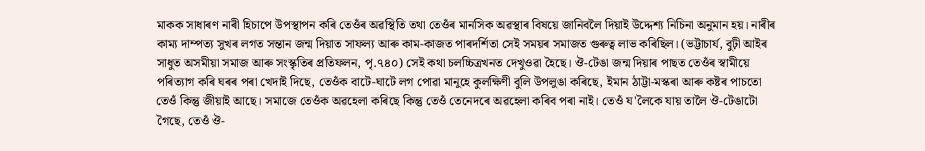মাকক সাধাৰণ নাৰী হিচাপে উপস্থাপন কৰি তেওঁৰ অৱস্থিতি তথা তেওঁৰ মানসিক অৱস্থাৰ বিষয়ে জানিবলৈ দিয়াই উদ্দেশ্য নিচিনা অনুমান হয়। নাৰীৰ কাম্য দাম্পত্য সুখৰ লগত সন্তান জন্ম দিয়াত সাফল্য আৰু কাম-কাজত পাৰদৰ্শিতা সেই সময়ৰ সমাজত গুৰুত্ব লাভ কৰিছিল। (ভট্টাচাৰ্য, বুঢ়ী আইৰ সাধুত অসমীয়া সমাজ আৰু সংস্কৃতিৰ প্ৰতিফলন, পৃ.৭৪০) সেই কথা চলচ্চিত্ৰখনত দেখুওৱা হৈছে। ঔ-টেঙা জন্ম দিয়াৰ পাছত তেওঁৰ স্বামীয়ে পৰিত্যাগ কৰি ঘৰৰ পৰা খেদাই দিছে, তেওঁক বাটে-ঘাটে লগ পোৱা মানুহে কুলক্ষিণী বুলি উপলুঙা কৰিছে, ইমান ঠাট্টা-মস্কৰা আৰু কষ্টৰ পাচতো তেওঁ কিন্তু জীয়াই আছে। সমাজে তেওঁক অৱহেলা কৰিছে কিন্তু তেওঁ তেনেদৰে অৱহেলা কৰিব পৰা নাই। তেওঁ য'লৈকে যায় তালৈ ঔ-টেঙাটো গৈছে, তেওঁ ঔ-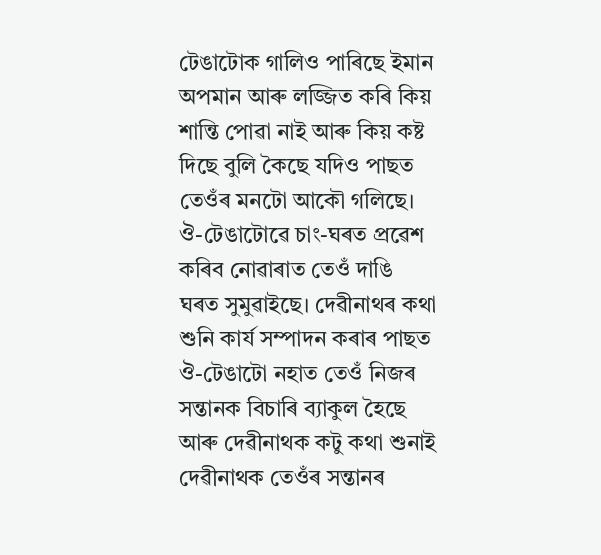টেঙাটোক গালিও পাৰিছে ইমান অপমান আৰু লজ্জিত কৰি কিয় শান্তি পোৱা নাই আৰু কিয় কষ্ট দিছে বুলি কৈছে যদিও পাছত তেওঁৰ মনটো আকৌ গলিছে। ঔ-টেঙাটোৱে চাং-ঘৰত প্ৰৱেশ কৰিব নোৱাৰাত তেওঁ দাঙি ঘৰত সুমুৱাইছে। দেৱীনাথৰ কথা শুনি কাৰ্য সম্পাদন কৰাৰ পাছত ঔ-টেঙাটো নহাত তেওঁ নিজৰ সন্তানক বিচাৰি ব্যাকুল হৈছে আৰু দেৱীনাথক কটু কথা শুনাই দেৱীনাথক তেওঁৰ সন্তানৰ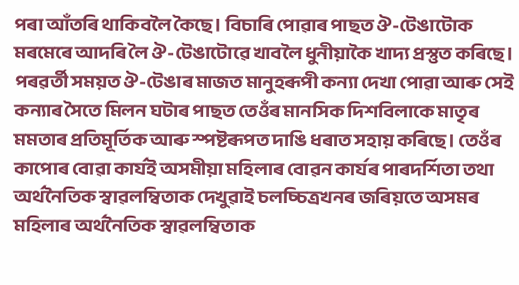পৰা আঁতৰি থাকিবলৈ কৈছে। বিচাৰি পোৱাৰ পাছত ঔ-টেঙাটোক মৰমেৰে আদৰি লৈ ঔ-টেঙাটোৱে খাবলৈ ধুনীয়াকৈ খাদ্য প্ৰস্তুত কৰিছে। পৰৱৰ্তী সময়ত ঔ-টেঙাৰ মাজত মানুহৰূপী কন্যা দেখা পোৱা আৰু সেই কন্যাৰ সৈতে মিলন ঘটাৰ পাছত তেওঁৰ মানসিক দিশবিলাকে মাতৃৰ মমতাৰ প্ৰতিমূৰ্তিক আৰু স্পষ্টৰূপত দাঙি ধৰাত সহায় কৰিছে। তেওঁৰ কাপোৰ বোৱা কাৰ্যই অসমীয়া মহিলাৰ বোৱন কাৰ্যৰ পাৰদৰ্শিতা তথা অৰ্থনৈতিক স্বাৱলম্বিতাক দেখুৱাই চলচ্চিত্ৰখনৰ জৰিয়তে অসমৰ মহিলাৰ অৰ্থনৈতিক স্বাৱলম্বিতাক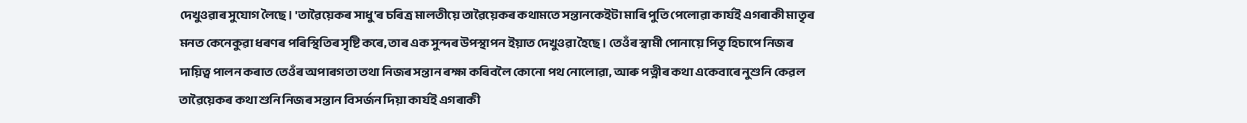দেখুওৱাৰ সুযোগ লৈছে। 'তাৱৈয়েকৰ সাধু'ৰ চৰিত্ৰ মালতীয়ে তাৱৈয়েকৰ কথামতে সন্তানকেইটা মাৰি পুতি পেলোৱা কাৰ্যই এগৰাকী মাতৃৰ মনত কেনেকুৱা ধৰণৰ পৰিস্থিতিৰ সৃষ্টি কৰে, তাৰ এক সুন্দৰ উপস্থাপন ইয়াত দেখুওৱা হৈছে। তেওঁৰ স্বামী পোনায়ে পিতৃ হিচাপে নিজৰ দায়িত্ব পালন কৰাত তেওঁৰ অপাৰগতা তথা নিজৰ সন্তান ৰক্ষা কৰিবলৈ কোনো পথ নোলোৱা, আৰু পত্নীৰ কথা একেবাৰে নুশুনি কেৱল তাৱৈয়েকৰ কথা শুনি নিজৰ সন্তান বিসৰ্জন দিয়া কাৰ্যই এগৰাকী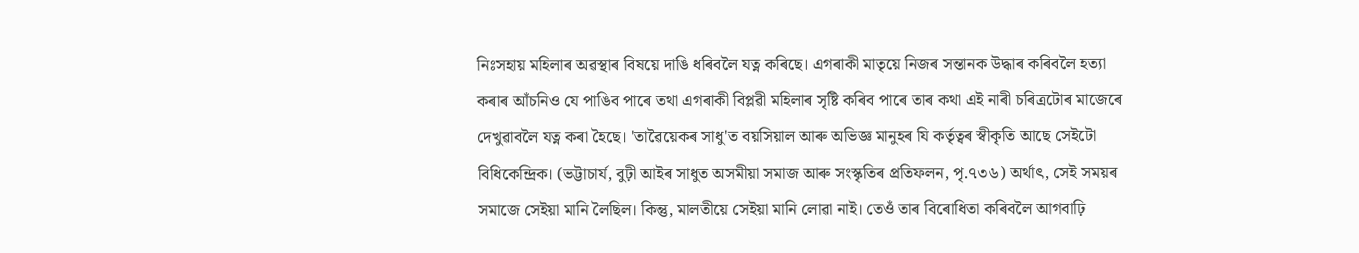নিঃসহায় মহিলাৰ অৱস্থাৰ বিষয়ে দাঙি ধৰিবলৈ যত্ন কৰিছে। এগৰাকী মাতৃয়ে নিজৰ সন্তানক উদ্ধাৰ কৰিবলৈ হত্যা কৰাৰ আঁচনিও যে পাঙিব পাৰে তথা এগৰাকী বিপ্লৱী মহিলাৰ সৃষ্টি কৰিব পাৰে তাৰ কথা এই নাৰী চৰিত্ৰটোৰ মাজেৰে দেখুৱাবলৈ যত্ন কৰা হৈছে। 'তাৱৈয়েকৰ সাধু'ত বয়সিয়াল আৰু অভিজ্ঞ মানুহৰ যি কৰ্তৃত্বৰ স্বীকৃতি আছে সেইটো বিধিকেন্দ্ৰিক। (ভট্টাচাৰ্য, বুঢ়ী আইৰ সাধুত অসমীয়া সমাজ আৰু সংস্কৃতিৰ প্ৰতিফলন, পৃ.৭৩৬) অৰ্থাৎ, সেই সময়ৰ সমাজে সেইয়া মানি লৈছিল। কিন্তু, মালতীয়ে সেইয়া মানি লোৱা নাই। তেওঁ তাৰ বিৰোধিতা কৰিবলৈ আগবাঢ়ি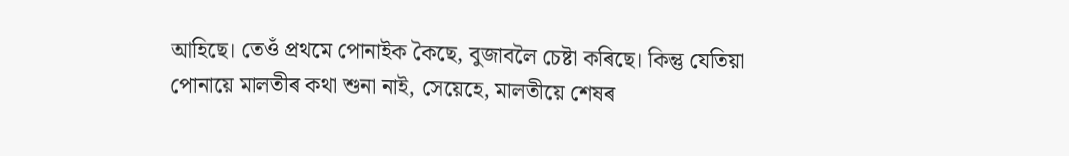আহিছে। তেওঁ প্ৰথমে পোনাইক কৈছে, বুজাবলৈ চেষ্টা কৰিছে। কিন্তু যেতিয়া পোনায়ে মালতীৰ কথা শুনা নাই, সেয়েহে, মালতীয়ে শেষৰ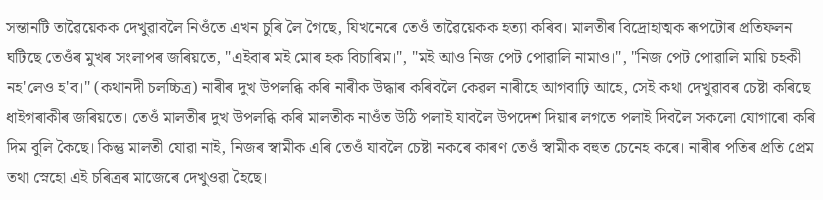সন্তানটি তাৱৈয়েকক দেখুৱাবলৈ নিওঁতে এখন চুৰি লৈ গৈছে, যিখনেৰে তেওঁ তাৱৈয়েকক হত্যা কৰিব। মালতীৰ বিদ্ৰোহাত্মক ৰূপটোৰ প্ৰতিফলন ঘটিছে তেওঁৰ মুখৰ সংলাপৰ জৰিয়তে, "এইবাৰ মই মোৰ হক বিচাৰিম।", "মই আও নিজ পেট পোৱালি নামাও।", "নিজ পেট পোৱালি মায়ি চহকী নহ'লেও হ'ব।" (কথানদী চলচ্চিত্ৰ) নাৰীৰ দুখ উপলব্ধি কৰি নাৰীক উদ্ধাৰ কৰিবলৈ কেৱল নাৰীহে আগবাঢ়ি আহে, সেই কথা দেখুৱাবৰ চেষ্টা কৰিছে ধাইগৰাকীৰ জৰিয়তে। তেওঁ মালতীৰ দুখ উপলব্ধি কৰি মালতীক নাওঁত উঠি পলাই যাবলৈ উপদেশ দিয়াৰ লগতে পলাই দিবলৈ সকলো যোগাৰো কৰি দিম বুলি কৈছে। কিন্তু মালতী যোৱা নাই, নিজৰ স্বামীক এৰি তেওঁ যাবলৈ চেষ্টা নকৰে কাৰণ তেওঁ স্বামীক বহুত চেনেহ কৰে। নাৰীৰ পতিৰ প্ৰতি প্ৰেম তথা স্নেহো এই চৰিত্ৰৰ মাজেৰে দেখুওৱা হৈছে।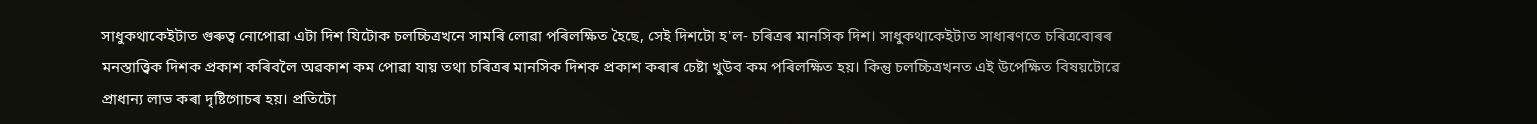সাধুকথাকেইটাত গুৰুত্ব নোপোৱা এটা দিশ যিটোক চলচ্চিত্ৰখনে সামৰি লোৱা পৰিলক্ষিত হৈছে, সেই দিশটো হ'ল- চৰিত্ৰৰ মানসিক দিশ। সাধুকথাকেইটাত সাধাৰণতে চৰিত্ৰবোৰৰ মনস্তাত্ত্বিক দিশক প্ৰকাশ কৰিবলৈ অৱকাশ কম পোৱা যায় তথা চৰিত্ৰৰ মানসিক দিশক প্ৰকাশ কৰাৰ চেষ্টা খুউব কম পৰিলক্ষিত হয়। কিন্তু চলচ্চিত্ৰখনত এই উপেক্ষিত বিষয়টোৱে প্ৰাধান্য লাভ কৰা দৃষ্টিগোচৰ হয়। প্ৰতিটো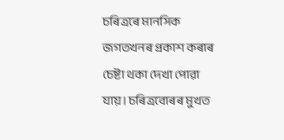চৰিত্ৰৰে মানসিক জগতখনৰ প্ৰকাশ কৰাৰ চেষ্টা থকা দেখা পোৱা যায়। চৰিত্ৰবোৰৰ মুখত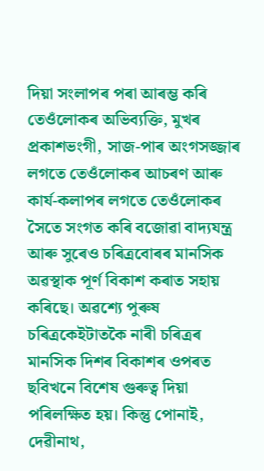দিয়া সংলাপৰ পৰা আৰম্ভ কৰি তেওঁলোকৰ অভিব্যক্তি, মুখৰ প্ৰকাশভংগী, সাজ-পাৰ অংগসজ্জাৰ লগতে তেওঁলোকৰ আচৰণ আৰু কাৰ্য-কলাপৰ লগতে তেওঁলোকৰ সৈতে সংগত কৰি বজোৱা বাদ্যযন্ত্ৰ আৰু সুৰেও চৰিত্ৰবোৰৰ মানসিক অৱস্থাক পূৰ্ণ বিকাশ কৰাত সহায় কৰিছে। অৱশ্যে পুৰুষ চৰিত্ৰকেইটাতকৈ নাৰী চৰিত্ৰৰ মানসিক দিশৰ বিকাশৰ ওপৰত ছবিখনে বিশেষ গুৰুত্ব দিয়া পৰিলক্ষিত হয়। কিন্তু পোনাই, দেৱীনাথ,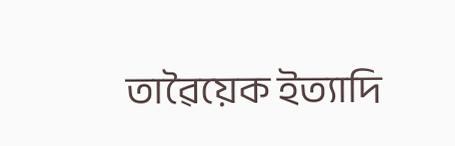তাৱৈয়েক ইত্যাদি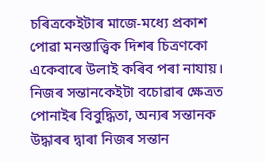চৰিত্ৰকেইটাৰ মাজে-মধ্যে প্ৰকাশ পোৱা মনস্তাত্ত্বিক দিশৰ চিত্ৰণকো একেবাৰে উলাই কৰিব পৰা নাযায়। নিজৰ সন্তানকেইটা বচোৱাৰ ক্ষেত্ৰত পোনাইৰ বিবুদ্ধিতা, অন্যৰ সন্তানক উদ্ধাৰৰ দ্বাৰা নিজৰ সন্তান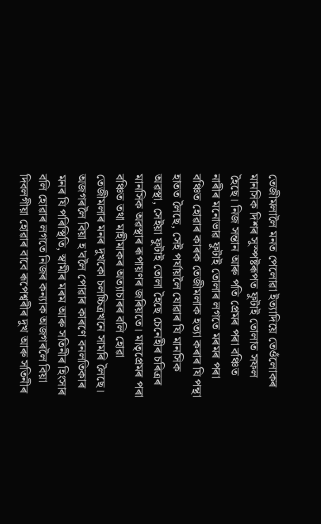তেজীমলালৈ মনত পেলোৱা ইত্যাদিয়ে তেওঁলোকৰ মানসিক দিশৰ সুস্পষ্টৰূপত ফুটাই তোলাত সফল হৈছে। নিজ সন্তান আৰু পতি প্ৰেমৰ পৰা বঞ্চিত নাৰীৰ মনোভাৱ ফুটাই তোলাৰ লগতে মৰমৰ পৰা বঞ্চিত হোৱাৰ কাৰক তেজীমলাক হত্যা কৰাৰ যি পন্থা হাতত লৈছে, সেই পৰ্যায়লৈ যোৱাৰ যি মানসিক অৱস্থা, সেইয়া ফুটাই তোলা হৈছে চেনেহীৰ চৰিত্ৰৰ মানসিক অৱস্থাৰ ৰূপায়ণৰ জৰিয়তে। মাতৃপ্ৰেমৰ পৰা বঞ্চিত তথা মাহীমাকৰ অত্যাচাৰৰ বলি হোৱা তেজীমলাৰ মনৰ দুখকো চলচ্চিত্ৰখনে সামৰি লৈছে। অজগৰলৈ বিয়া হ'বলৈ পোৱাৰ কাৰণে বনলতিকাৰ মনৰ যি পৰিস্থিতি, স্বামীৰ মৰম আৰু সতিনীৰ হিংসাৰ বলি হোৱাৰ লগতে নিজৰ কন্যাক অজগৰলৈ বিয়া দিবলগীয়া হোৱাৰ বাবে ৰূপেশ্বৰীৰ দুখ আৰু সতিনীৰ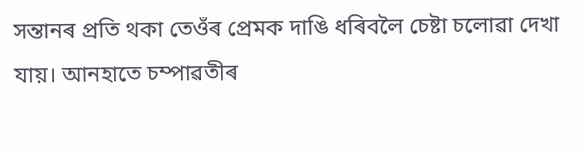সন্তানৰ প্ৰতি থকা তেওঁৰ প্ৰেমক দাঙি ধৰিবলৈ চেষ্টা চলোৱা দেখা যায়। আনহাতে চম্পাৱতীৰ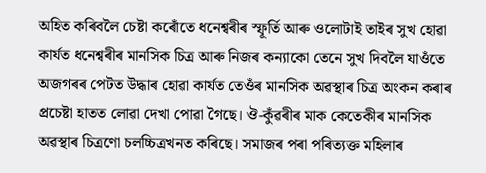অহিত কৰিবলৈ চেষ্টা কৰোঁতে ধনেশ্বৰীৰ স্ফূৰ্তি আৰু ওলোটাই তাইৰ সুখ হোৱা কাৰ্যত ধনেশ্বৰীৰ মানসিক চিত্ৰ আৰু নিজৰ কন্যাকো তেনে সুখ দিবলৈ যাওঁতে অজগৰৰ পেটত উদ্ধাৰ হোৱা কাৰ্যত তেওঁৰ মানসিক অৱস্থাৰ চিত্ৰ অংকন কৰাৰ প্ৰচেষ্টা হাতত লোৱা দেখা পোৱা গৈছে। ঔ-কুঁৱৰীৰ মাক কেতেকীৰ মানসিক অৱস্থাৰ চিত্ৰণো চলচ্চিত্ৰখনত কৰিছে। সমাজৰ পৰা পৰিত্যক্ত মহিলাৰ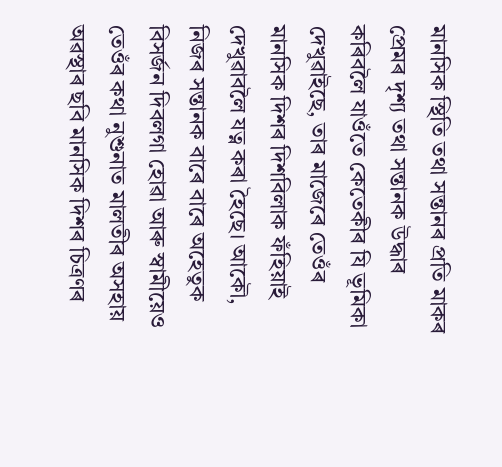মানসিক স্থিতি তথা সন্তানৰ প্ৰতি মাকৰ প্ৰেমৰ দৃশ্য তথা সন্তানক উদ্ধাৰ কৰিবলৈ যাওঁতে কেতেকীৰ যি ভূমিকা দেখুৱাইছে, তাৰ মাজেৰে তেওঁৰ মানসিক দিশৰ দিশবিলাক ফঁহিয়াই দেখুৱাবলৈ যত্ন কৰা হৈছে। আকৌ, নিজৰ সন্তানক বাৰে বাৰে অহেতুক বিসৰ্জন দিবলগা হোৱা আৰু স্বামীয়েও তেওঁৰ কথা নুশুনাত মালতীৰ অসহায় অৱস্থাৰ ছবি মানসিক দিশৰ চিত্ৰণৰ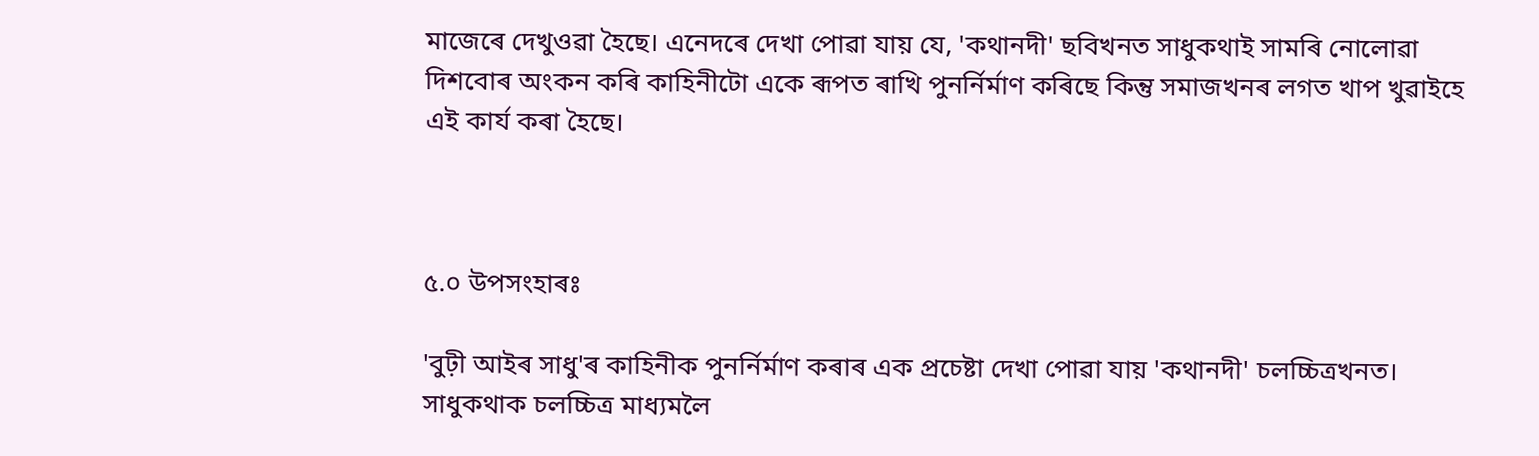মাজেৰে দেখুওৱা হৈছে। এনেদৰে দেখা পোৱা যায় যে, 'কথানদী' ছবিখনত সাধুকথাই সামৰি নোলোৱা দিশবোৰ অংকন কৰি কাহিনীটো একে ৰূপত ৰাখি পুনৰ্নিৰ্মাণ কৰিছে কিন্তু সমাজখনৰ লগত খাপ খুৱাইহে এই কাৰ্য কৰা হৈছে।



৫.০ উপসংহাৰঃ

'বুঢ়ী আইৰ সাধু'ৰ কাহিনীক পুনৰ্নিৰ্মাণ কৰাৰ এক প্ৰচেষ্টা দেখা পোৱা যায় 'কথানদী' চলচ্চিত্ৰখনত। সাধুকথাক চলচ্চিত্ৰ মাধ্যমলৈ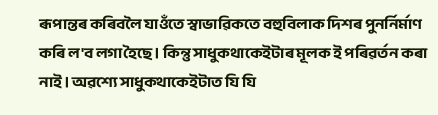ৰূপান্তৰ কৰিবলৈ যাওঁতে স্বাভাৱিকতে বহুবিলাক দিশৰ পুনৰ্নিৰ্মাণ কৰি ল'ব লগা হৈছে। কিন্তু সাধুকথাকেইটাৰ মূলক ই পৰিৱৰ্তন কৰা নাই। অৱশ্যে সাধুকথাকেইটাত যি যি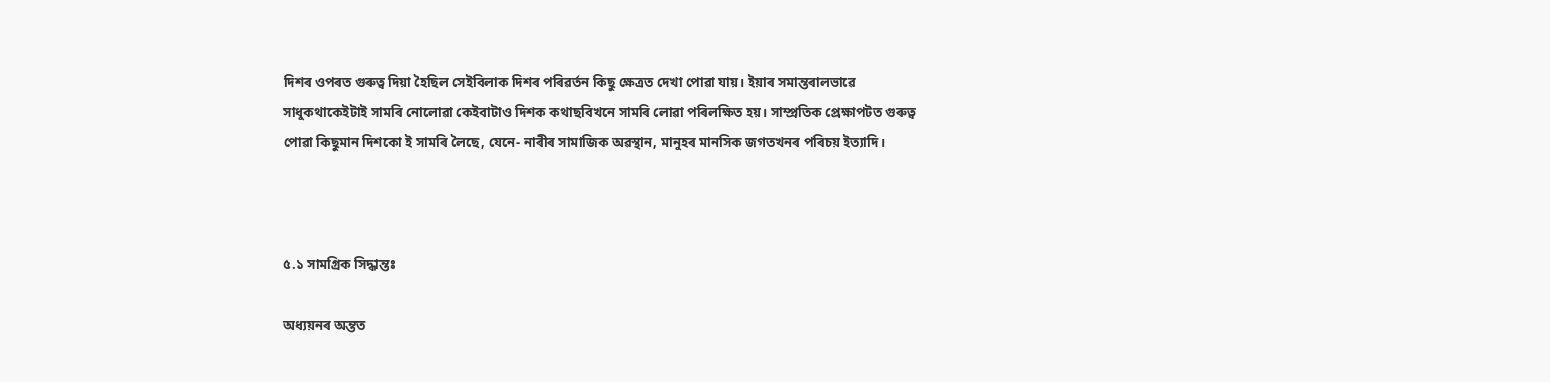দিশৰ ওপৰত গুৰুত্ব দিয়া হৈছিল সেইবিলাক দিশৰ পৰিৱৰ্তন কিছু ক্ষেত্ৰত দেখা পোৱা যায়। ইয়াৰ সমান্তৰালভাৱে সাধুকথাকেইটাই সামৰি নোলোৱা কেইবাটাও দিশক কথাছবিখনে সামৰি লোৱা পৰিলক্ষিত হয়। সাম্প্ৰতিক প্ৰেক্ষাপটত গুৰুত্ব পোৱা কিছুমান দিশকো ই সামৰি লৈছে, যেনে- নাৰীৰ সামাজিক অৱস্থান, মানুহৰ মানসিক জগতখনৰ পৰিচয় ইত্যাদি।



৫.১ সামগ্ৰিক সিদ্ধান্তঃ

অধ্যয়নৰ অন্তত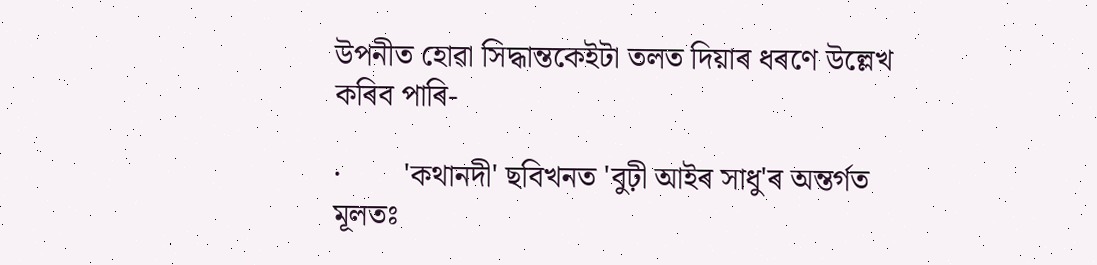উপনীত হোৱা সিদ্ধান্তকেইটা তলত দিয়াৰ ধৰণে উল্লেখ কৰিব পাৰি-

·        'কথানদী' ছবিখনত 'বুঢ়ী আইৰ সাধু'ৰ অন্তৰ্গত মূলতঃ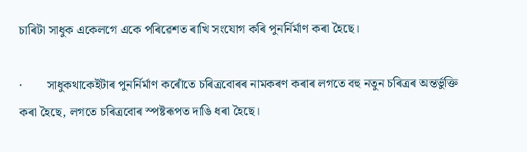চাৰিটা সাধুক একেলগে একে পৰিৱেশত ৰাখি সংযোগ কৰি পুনৰ্নিৰ্মাণ কৰা হৈছে।

·        সাধুকথাকেইটাৰ পুনৰ্নিৰ্মাণ কৰোঁতে চৰিত্ৰবোৰৰ নামকৰণ কৰাৰ লগতে বহু নতুন চৰিত্ৰৰ অন্তৰ্ভুক্তি কৰা হৈছে, লগতে চৰিত্ৰবোৰ স্পষ্টৰূপত দাঙি ধৰা হৈছে।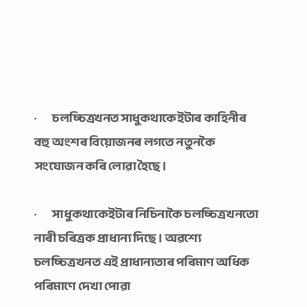·        চলচ্চিত্ৰখনত সাধুকথাকেইটাৰ কাহিনীৰ বহু অংশৰ বিয়োজনৰ লগতে নতুনকৈ সংযোজন কৰি লোৱা হৈছে।

·        সাধুকথাকেইটাৰ নিচিনাকৈ চলচ্চিত্ৰখনতো নাৰী চৰিত্ৰক প্ৰাধান্য দিছে। অৱশ্যে চলচ্চিত্ৰখনত এই প্ৰাধান্যতাৰ পৰিমাণ অধিক পৰিমাণে দেখা পোৱা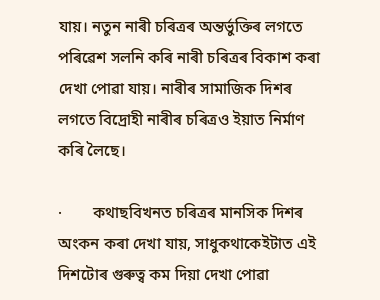যায়। নতুন নাৰী চৰিত্ৰৰ অন্তৰ্ভুক্তিৰ লগতে পৰিৱেশ সলনি কৰি নাৰী চৰিত্ৰৰ বিকাশ কৰা দেখা পোৱা যায়। নাৰীৰ সামাজিক দিশৰ লগতে বিদ্ৰোহী নাৰীৰ চৰিত্ৰও ইয়াত নিৰ্মাণ কৰি লৈছে।

·        কথাছবিখনত চৰিত্ৰৰ মানসিক দিশৰ অংকন কৰা দেখা যায়, সাধুকথাকেইটাত এই দিশটোৰ গুৰুত্ব কম দিয়া দেখা পোৱা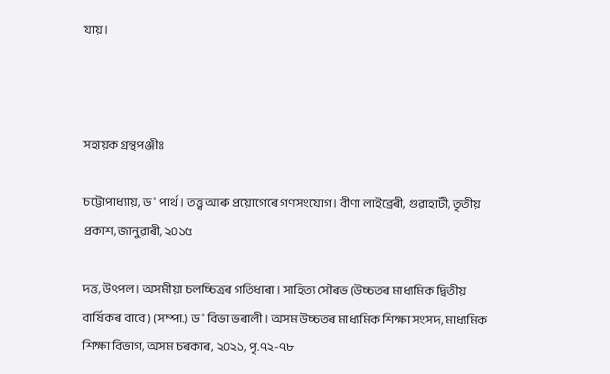যায়।



সহায়ক গ্ৰন্থপঞ্জীঃ

চট্টোপাধ্যায়, ড˚ পাৰ্থ। তত্ত্ব আৰু প্ৰয়োগেৰে গণসংযোগ। বীণা লাইব্ৰেৰী, গুৱাহাটী, তৃতীয় প্ৰকাশ, জানুৱাৰী, ২০১৫

দত্ত, উৎপল। অসমীয়া চলচ্চিত্ৰৰ গতিধাৰা। সাহিত্য সৌৰভ (উচ্চতৰ মাধ্যমিক দ্বিতীয় বাৰ্ষিকৰ বাবে) (সম্পা.) ড˚ বিভা ভৰালী। অসম উচ্চতৰ মাধ্যমিক শিক্ষা সংসদ, মাধ্যমিক শিক্ষা বিভাগ, অসম চৰকাৰ, ২০২১, পৃ.৭২-৭৮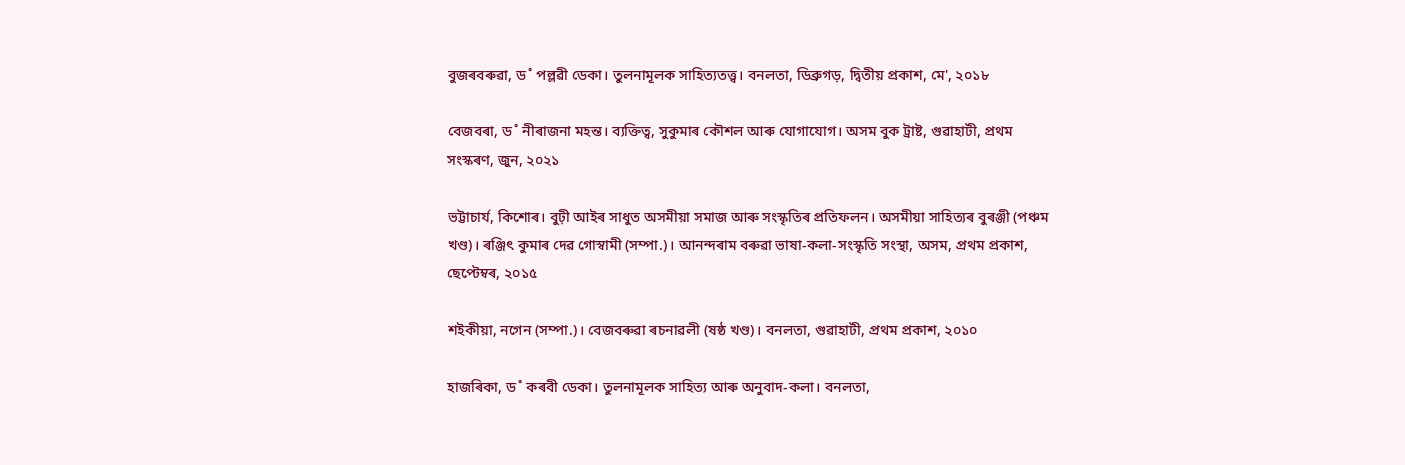বুজৰবৰুৱা, ড˚ পল্লৱী ডেকা। তুলনামূলক সাহিত্যতত্ত্ব। বনলতা, ডিব্ৰুগড়, দ্বিতীয় প্ৰকাশ, মে', ২০১৮

বেজবৰা, ড˚ নীৰাজনা মহন্ত। ব্যক্তিত্ব, সুকুমাৰ কৌশল আৰু যোগাযোগ। অসম বুক ট্ৰাষ্ট, গুৱাহাটী, প্ৰথম সংস্কৰণ, জুন, ২০২১

ভট্টাচাৰ্য, কিশোৰ। বুঢ়ী আইৰ সাধুত অসমীয়া সমাজ আৰু সংস্কৃতিৰ প্ৰতিফলন। অসমীয়া সাহিত্যৰ বুৰঞ্জী (পঞ্চম খণ্ড)। ৰঞ্জিৎ কুমাৰ দেৱ গোস্বামী (সম্পা.)। আনন্দৰাম বৰুৱা ভাষা-কলা-সংস্কৃতি সংস্থা, অসম, প্ৰথম প্ৰকাশ, ছেপ্টেম্বৰ, ২০১৫

শইকীয়া, নগেন (সম্পা.)। বেজবৰুৱা ৰচনাৱলী (ষষ্ঠ খণ্ড)। বনলতা, গুৱাহাটী, প্ৰথম প্ৰকাশ, ২০১০

হাজৰিকা, ড˚ কৰবী ডেকা। তুলনামূলক সাহিত্য আৰু অনুবাদ-কলা। বনলতা,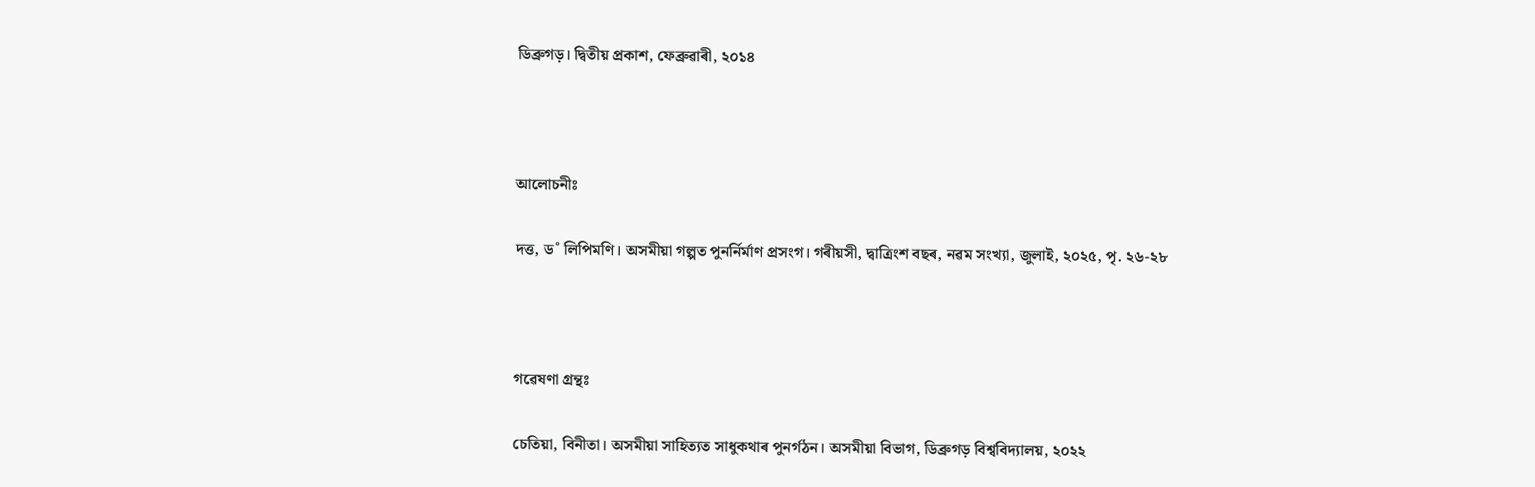ডিব্ৰুগড়। দ্বিতীয় প্ৰকাশ, ফেব্ৰুৱাৰী, ২০১৪



আলোচনীঃ

দত্ত, ড˚ লিপিমণি। অসমীয়া গল্পত পুনৰ্নিৰ্মাণ প্ৰসংগ। গৰীয়সী, দ্বাত্ৰিংশ বছৰ, নৱম সংখ্যা, জুলাই, ২০২৫, পৃ. ২৬-২৮



গৱেষণা গ্ৰন্থঃ

চেতিয়া, বিনীতা। অসমীয়া সাহিত্যত সাধুকথাৰ পুনৰ্গঠন। অসমীয়া বিভাগ, ডিব্ৰুগড় বিশ্ববিদ্যালয়, ২০২২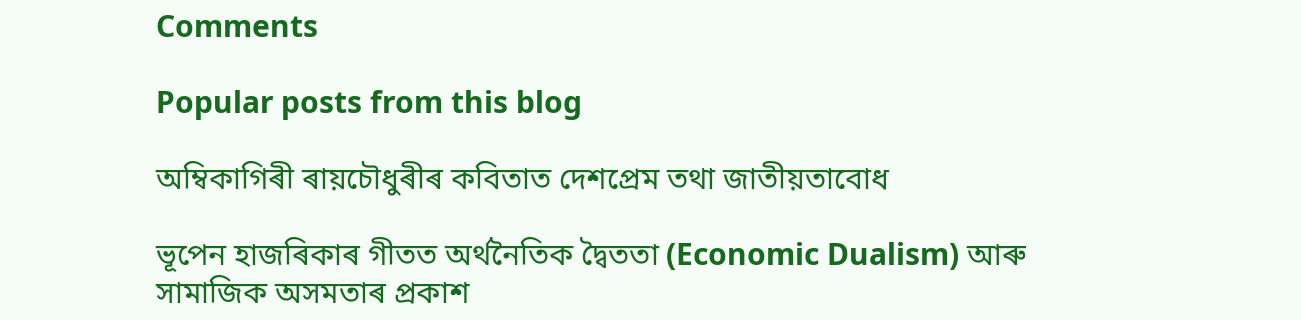Comments

Popular posts from this blog

অম্বিকাগিৰী ৰায়চৌধুৰীৰ কবিতাত দেশপ্ৰেম তথা জাতীয়তাবোধ

ভূপেন হাজৰিকাৰ গীতত অৰ্থনৈতিক দ্বৈততা (Economic Dualism) আৰু সামাজিক অসমতাৰ প্ৰকাশ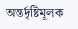অন্তৰ্দৃষ্টিমূলক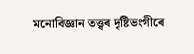মনোবিজ্ঞান তত্ত্বৰ দৃষ্টিভংগীৰে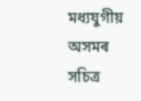মধ্যযুগীয় অসমৰ সচিত্ৰ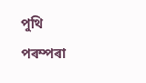পুথি পৰম্পৰা